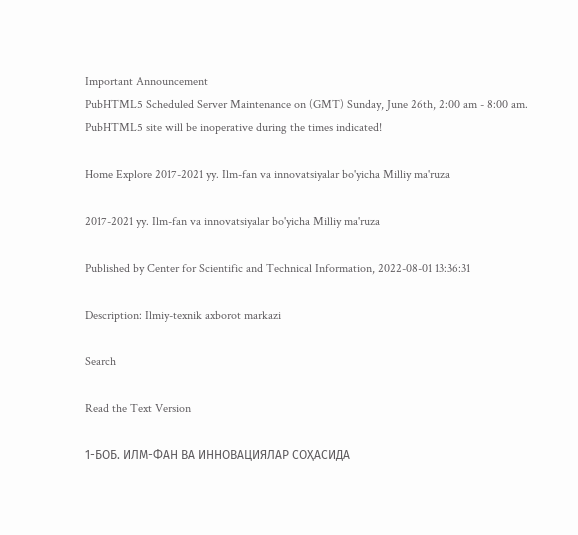Important Announcement
PubHTML5 Scheduled Server Maintenance on (GMT) Sunday, June 26th, 2:00 am - 8:00 am.
PubHTML5 site will be inoperative during the times indicated!

Home Explore 2017-2021 yy. Ilm-fan va innovatsiyalar bo'yicha Milliy ma'ruza

2017-2021 yy. Ilm-fan va innovatsiyalar bo'yicha Milliy ma'ruza

Published by Center for Scientific and Technical Information, 2022-08-01 13:36:31

Description: Ilmiy-texnik axborot markazi

Search

Read the Text Version

1-БОБ. ИЛМ-ФАН ВА ИННОВАЦИЯЛАР СОҲАСИДА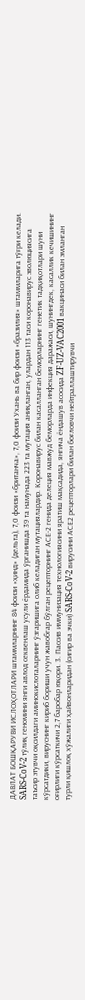ДАВЛАТ БОШҚАРУВИ ИСЛОҲОТЛАРИ штаммларнинг 84 фоизи «ҳинд» (дельта), 7,0 фоизи «британча», 7,0 фоизи Ухань ва бир фоизи «бразилия» штаммларига тўғри келади. SARS-CoV-2 тўлиқ геномини янги авлод секвенлаш усули ёрдамида ўрганишда 39 та намунада 223 та мутация аниқланган, улардан 113 таси коронавирус эволюциясига таъсир этувчи оқсилдаги аминокислоталарнинг ўзгаришига олиб келадиган мутациялардир. Коронавирус билан касалланган беморларнинг генетик тадқиқотлари шуни кўрсатдики, вируснинг кириб бориши учун жавобгар бўлган рецепторнинг АСЕ-2 генида делеция мавжуд беморларда инфекция даражаси, шунингдек, касаллик кечишининг оғирлиги кўрсаткичи 2,7 баробар юқори. 3. Пассив иммунизация технологиясини яратиш мақсадида, янгича ёндашув асосида ZF-UZ-VAC2001 вакцинаси билан эмланган турли қишлоқ хўжалиги ҳайвонларидан (сигир ва эчки) SARS-CoV-2 вирусини АСЕ2 рецепторлари билан боғловчи нейтраллаштирувчи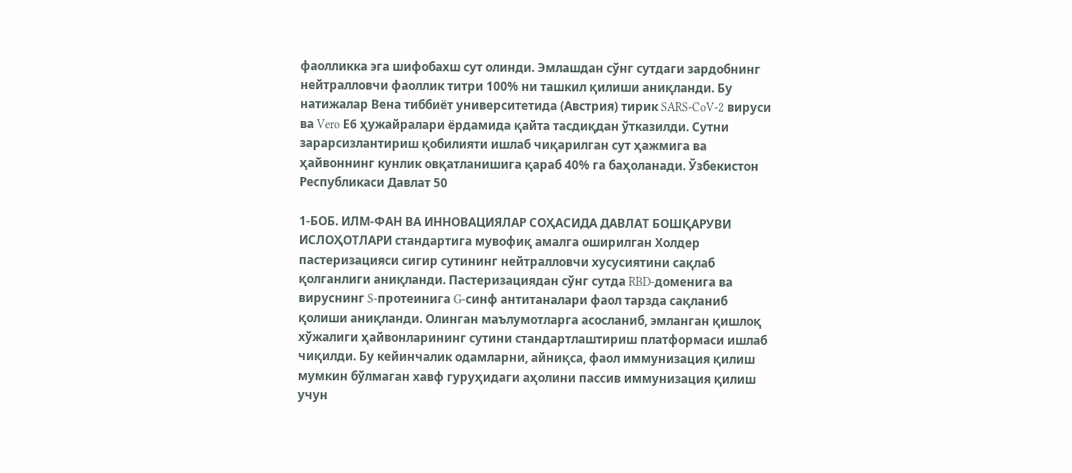фаолликка эга шифобахш сут олинди. Эмлашдан сўнг сутдаги зардобнинг нейтралловчи фаоллик титри 100% ни ташкил қилиши аниқланди. Бу натижалар Вена тиббиёт университетида (Австрия) тирик SARS-CoV-2 вируси ва Vero Е6 ҳужайралари ёрдамида қайта тасдиқдан ўтказилди. Сутни зарарсизлантириш қобилияти ишлаб чиқарилган сут ҳажмига ва ҳайвоннинг кунлик овқатланишига қараб 40% га баҳоланади. Ўзбекистон Республикаси Давлат 50

1-БОБ. ИЛМ-ФАН ВА ИННОВАЦИЯЛАР СОҲАСИДА ДАВЛАТ БОШҚАРУВИ ИСЛОҲОТЛАРИ стандартига мувофиқ амалга оширилган Холдер пастеризацияси сигир сутининг нейтралловчи хусусиятини сақлаб қолганлиги аниқланди. Пастеризациядан сўнг сутда RBD-доменига ва вируснинг S-протеинига G-синф антитаналари фаол тарзда сақланиб қолиши аниқланди. Олинган маълумотларга асосланиб, эмланган қишлоқ хўжалиги ҳайвонларининг сутини стандартлаштириш платформаси ишлаб чиқилди. Бу кейинчалик одамларни, айниқса, фаол иммунизация қилиш мумкин бўлмаган хавф гуруҳидаги аҳолини пассив иммунизация қилиш учун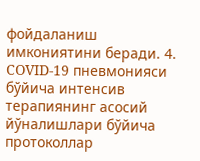фойдаланиш имкониятини беради. 4. COVID-19 пневмонияси бўйича интенсив терапиянинг асосий йўналишлари бўйича протоколлар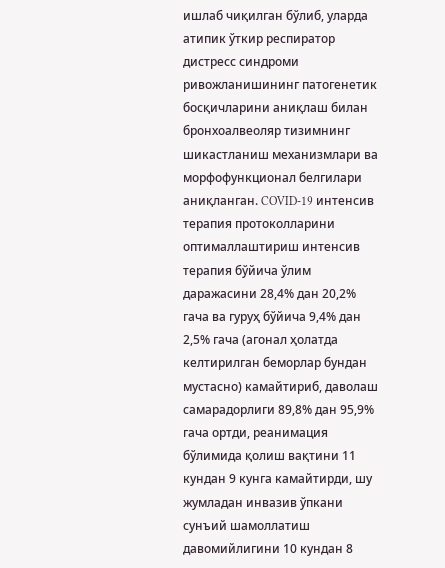ишлаб чиқилган бўлиб, уларда атипик ўткир респиратор дистресс синдроми ривожланишининг патогенетик босқичларини аниқлаш билан бронхоалвеоляр тизимнинг шикастланиш механизмлари ва морфофункционал белгилари аниқланган. COVID-19 интенсив терапия протоколларини оптималлаштириш интенсив терапия бўйича ўлим даражасини 28,4% дан 20,2% гача ва гуруҳ бўйича 9,4% дан 2,5% гача (агонал ҳолатда келтирилган беморлар бундан мустасно) камайтириб, даволаш самарадорлиги 89,8% дан 95,9% гача ортди, реанимация бўлимида қолиш вақтини 11 кундан 9 кунга камайтирди, шу жумладан инвазив ўпкани сунъий шамоллатиш давомийлигини 10 кундан 8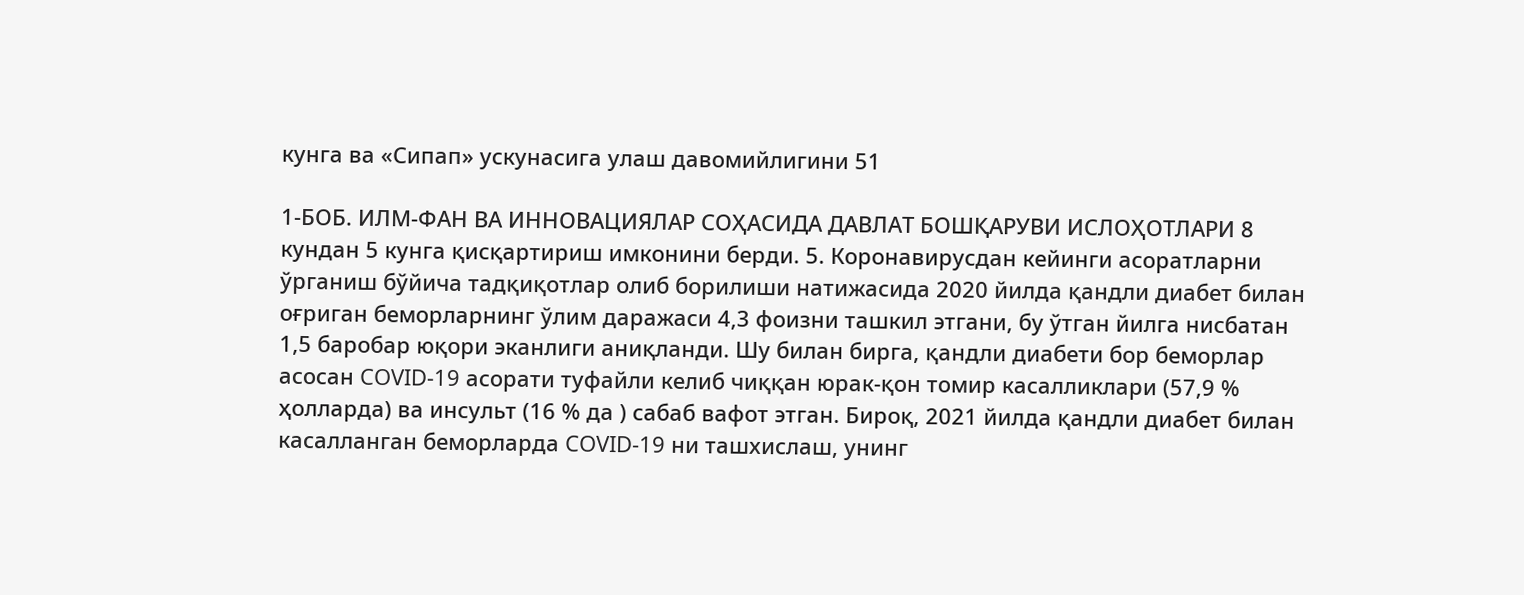кунга ва «Сипап» ускунасига улаш давомийлигини 51

1-БОБ. ИЛМ-ФАН ВА ИННОВАЦИЯЛАР СОҲАСИДА ДАВЛАТ БОШҚАРУВИ ИСЛОҲОТЛАРИ 8 кундан 5 кунга қисқартириш имконини берди. 5. Коронавирусдан кейинги асоратларни ўрганиш бўйича тадқиқотлар олиб борилиши натижасида 2020 йилда қандли диабет билан оғриган беморларнинг ўлим даражаси 4,3 фоизни ташкил этгани, бу ўтган йилга нисбатан 1,5 баробар юқори эканлиги аниқланди. Шу билан бирга, қандли диабети бор беморлар асосан COVID-19 асорати туфайли келиб чиққан юрак-қон томир касалликлари (57,9 % ҳолларда) ва инсульт (16 % да ) сабаб вафот этган. Бироқ, 2021 йилда қандли диабет билан касалланган беморларда COVID-19 ни ташхислаш, унинг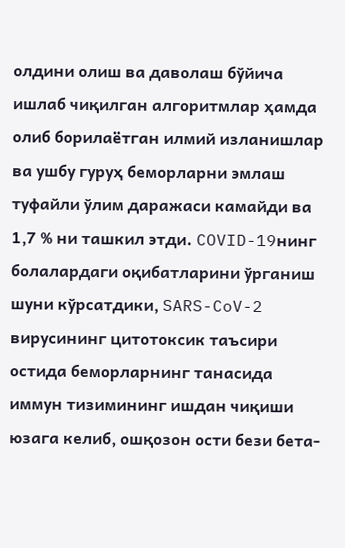олдини олиш ва даволаш бўйича ишлаб чиқилган алгоритмлар ҳамда олиб борилаётган илмий изланишлар ва ушбу гуруҳ беморларни эмлаш туфайли ўлим даражаси камайди ва 1,7 % ни ташкил этди. COVID-19нинг болалардаги оқибатларини ўрганиш шуни кўрсатдики, SARS-CoV-2 вирусининг цитотоксик таъсири остида беморларнинг танасида иммун тизимининг ишдан чиқиши юзага келиб, ошқозон ости бези бета-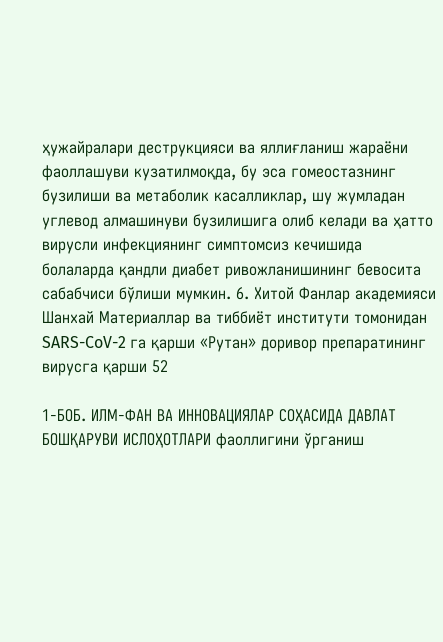ҳужайралари деструкцияси ва яллиғланиш жараёни фаоллашуви кузатилмоқда, бу эса гомеостазнинг бузилиши ва метаболик касалликлар, шу жумладан углевод алмашинуви бузилишига олиб келади ва ҳатто вирусли инфекциянинг симптомсиз кечишида болаларда қандли диабет ривожланишининг бевосита сабабчиси бўлиши мумкин. 6. Хитой Фанлар академияси Шанхай Материаллар ва тиббиёт институти томонидан SARS-CoV-2 га қарши «Рутан» доривор препаратининг вирусга қарши 52

1-БОБ. ИЛМ-ФАН ВА ИННОВАЦИЯЛАР СОҲАСИДА ДАВЛАТ БОШҚАРУВИ ИСЛОҲОТЛАРИ фаоллигини ўрганиш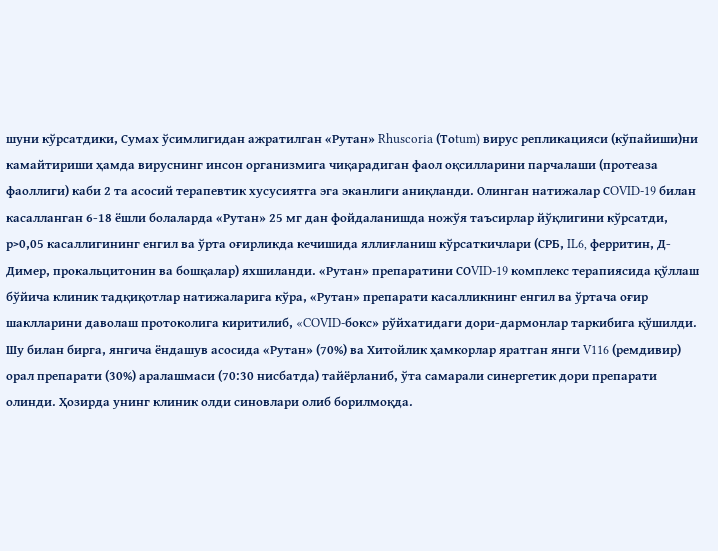шуни кўрсатдики, Сумах ўсимлигидан ажратилган «Рутан» Rhuscoria (Тоtum) вирус репликацияси (кўпайиши)ни камайтириши ҳамда вируснинг инсон организмига чиқарадиган фаол оқсилларини парчалаши (протеаза фаоллиги) каби 2 та асосий терапевтик хусусиятга эга эканлиги аниқланди. Олинган натижалар СOVID-19 билан касалланган 6-18 ёшли болаларда «Рутан» 25 мг дан фойдаланишда ножўя таъсирлар йўқлигини кўрсатди, р>0,05 касаллигининг енгил ва ўрта оғирликда кечишида яллиғланиш кўрсаткичлари (СРБ, IL6, ферритин, Д-Димер, прокальцитонин ва бошқалар) яхшиланди. «Рутан» препаратини СОVID-19 комплекс терапиясида қўллаш бўйича клиник тадқиқотлар натижаларига кўра, «Рутан» препарати касалликнинг енгил ва ўртача оғир шаклларини даволаш протоколига киритилиб, «COVID-бокс» рўйхатидаги дори-дармонлар таркибига қўшилди. Шу билан бирга, янгича ёндашув асосида «Рутан» (70%) ва Хитойлик ҳамкорлар яратган янги V116 (ремдивир) орал препарати (30%) аралашмаси (70:30 нисбатда) тайёрланиб, ўта самарали синергетик дори препарати олинди. Ҳозирда унинг клиник олди синовлари олиб борилмоқда.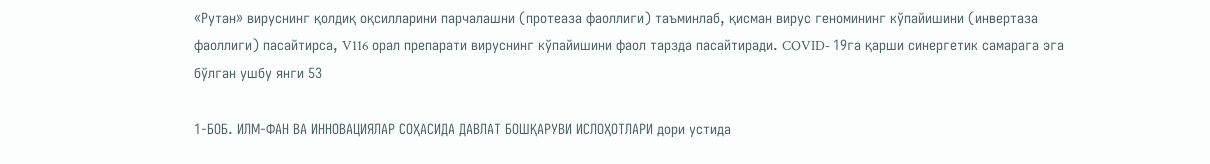«Рутан» вируснинг қолдиқ оқсилларини парчалашни (протеаза фаоллиги) таъминлаб, қисман вирус геномининг кўпайишини (инвертаза фаоллиги) пасайтирса, V116 орал препарати вируснинг кўпайишини фаол тарзда пасайтиради. COVID- 19га қарши синергетик самарага эга бўлган ушбу янги 53

1-БОБ. ИЛМ-ФАН ВА ИННОВАЦИЯЛАР СОҲАСИДА ДАВЛАТ БОШҚАРУВИ ИСЛОҲОТЛАРИ дори устида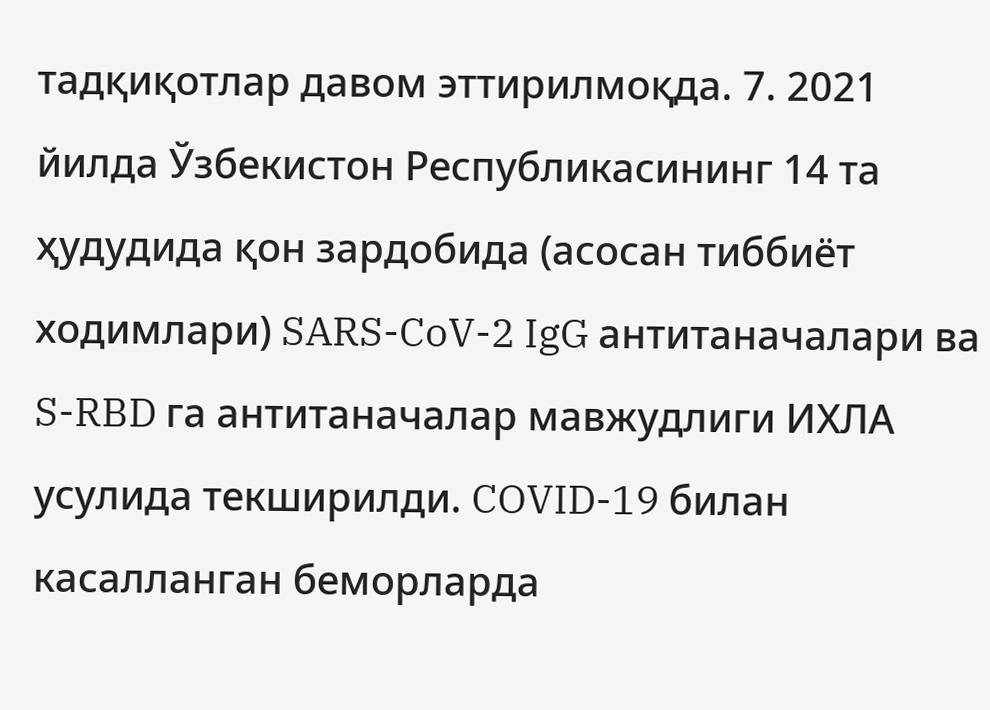тадқиқотлар давом эттирилмоқда. 7. 2021 йилда Ўзбекистон Республикасининг 14 та ҳудудида қон зардобида (асосан тиббиёт ходимлари) SARS-CoV-2 IgG антитаначалари ва S-RBD га антитаначалар мавжудлиги ИХЛА усулида текширилди. COVID-19 билан касалланган беморларда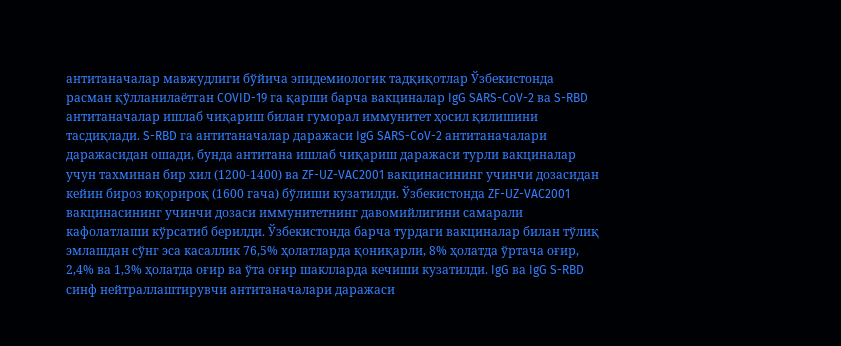антитаначалар мавжудлиги бўйича эпидемиологик тадқиқотлар Ўзбекистонда расман қўлланилаётган COVID-19 га қарши барча вакциналар IgG SARS-CoV-2 ва S-RBD антитаначалар ишлаб чиқариш билан гуморал иммунитет ҳосил қилишини тасдиқлади. S-RBD га антитаначалар даражаси IgG SARS-CoV-2 антитаначалари даражасидан ошади, бунда антитана ишлаб чиқариш даражаси турли вакциналар учун тахминан бир хил (1200-1400) ва ZF-UZ-VAC2001 вакцинасининг учинчи дозасидан кейин бироз юқорироқ (1600 гача) бўлиши кузатилди. Ўзбекистонда ZF-UZ-VAC2001 вакцинасининг учинчи дозаси иммунитетнинг давомийлигини самарали кафолатлаши кўрсатиб берилди. Ўзбекистонда барча турдаги вакциналар билан тўлиқ эмлашдан сўнг эса касаллик 76,5% ҳолатларда қониқарли, 8% ҳолатда ўртача оғир, 2,4% ва 1,3% ҳолатда оғир ва ўта оғир шаклларда кечиши кузатилди. IgG ва IgG S-RBD синф нейтраллаштирувчи антитаначалари даражаси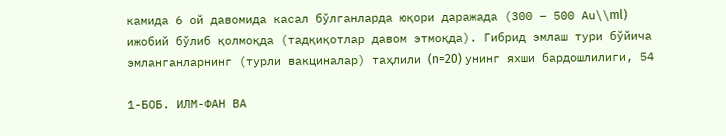камида 6 ой давомида касал бўлганларда юқори даражада (300 – 500 Аu\\ml) ижобий бўлиб қолмоқда (тадқиқотлар давом этмоқда). Гибрид эмлаш тури бўйича эмланганларнинг (турли вакциналар) таҳлили (n=20) унинг яхши бардошлилиги, 54

1-БОБ. ИЛМ-ФАН ВА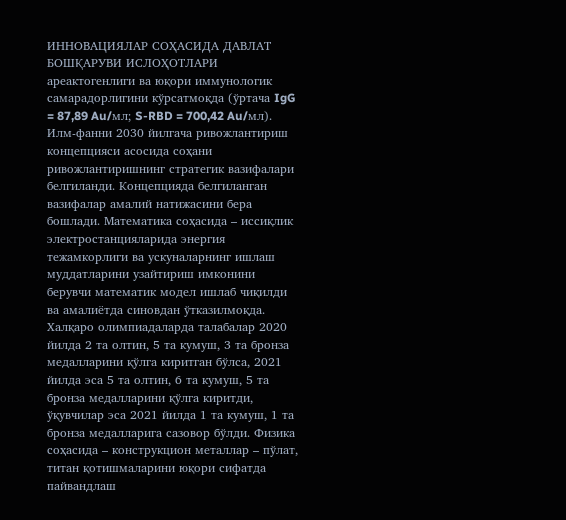ИННОВАЦИЯЛАР СОҲАСИДА ДАВЛАТ БОШҚАРУВИ ИСЛОҲОТЛАРИ ареактогенлиги ва юқори иммунологик самарадорлигини кўрсатмоқда (ўртача IgG = 87,89 Au/мл; S-RBD = 700,42 Au/мл). Илм-фанни 2030 йилгача ривожлантириш концепцияси асосида соҳани ривожлантиришнинг стратегик вазифалари белгиланди. Концепцияда белгиланган вазифалар амалий натижасини бера бошлади. Математика соҳасида – иссиқлик электростанцияларида энергия тежамкорлиги ва ускуналарнинг ишлаш муддатларини узайтириш имконини берувчи математик модел ишлаб чиқилди ва амалиётда синовдан ўтказилмоқда. Халқаро олимпиадаларда талабалар 2020 йилда 2 та олтин, 5 та кумуш, 3 та бронза медалларини қўлга киритган бўлса, 2021 йилда эса 5 та олтин, 6 та кумуш, 5 та бронза медалларини қўлга киритди, ўқувчилар эса 2021 йилда 1 та кумуш, 1 та бронза медалларига сазовор бўлди. Физика соҳасида – конструкцион металлар – пўлат, титан қотишмаларини юқори сифатда пайвандлаш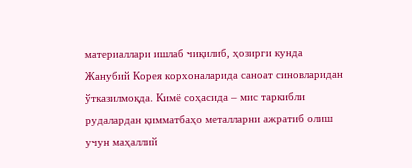материаллари ишлаб чиқилиб, ҳозирги кунда Жанубий Корея корхоналарида саноат синовларидан ўтказилмоқда. Кимё соҳасида – мис таркибли рудалардан қимматбаҳо металларни ажратиб олиш учун маҳаллий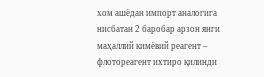хом ашёдан импорт аналогига нисбатан 2 баробар арзон янги маҳаллий кимёвий реагент – флотореагент ихтиро қилинди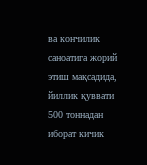ва кончилик саноатига жорий этиш мақсадида, йиллик қуввати 500 тоннадан иборат кичик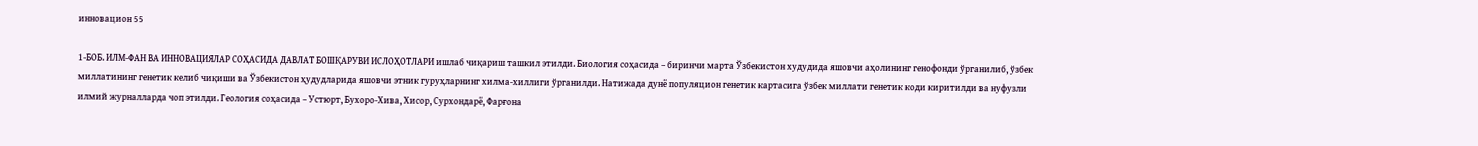инновацион 55

1-БОБ. ИЛМ-ФАН ВА ИННОВАЦИЯЛАР СОҲАСИДА ДАВЛАТ БОШҚАРУВИ ИСЛОҲОТЛАРИ ишлаб чиқариш ташкил этилди. Биология соҳасида – биринчи марта Ўзбекистон худудида яшовчи аҳолининг генофонди ўрганилиб, ўзбек миллатининг генетик келиб чиқиши ва Ўзбекистон ҳудудларида яшовчи этник гуруҳларнинг хилма-хиллиги ўрганилди. Натижада дунё популяцион генетик картасига ўзбек миллати генетик коди киритилди ва нуфузли илмий журналларда чоп этилди. Геология соҳасида – Устюрт, Бухоро-Хива, Хисор, Сурхондарё, Фарғона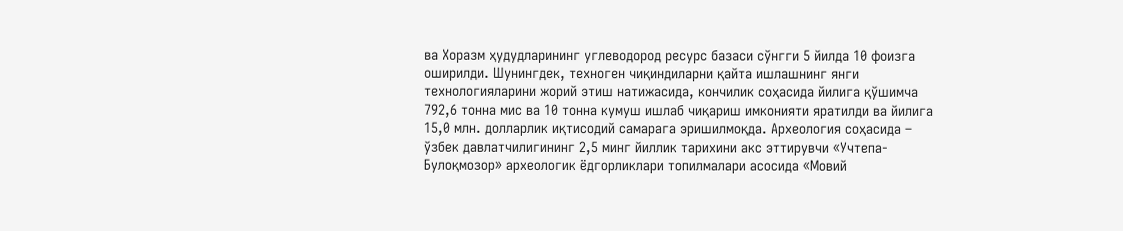ва Хоразм ҳудудларининг углеводород ресурс базаси сўнгги 5 йилда 10 фоизга оширилди. Шунингдек, техноген чиқиндиларни қайта ишлашнинг янги технологияларини жорий этиш натижасида, кончилик соҳасида йилига қўшимча 792,6 тонна мис ва 10 тонна кумуш ишлаб чиқариш имконияти яратилди ва йилига 15,0 млн. долларлик иқтисодий самарага эришилмоқда. Археология соҳасида – ўзбек давлатчилигининг 2,5 минг йиллик тарихини акс эттирувчи «Учтепа- Булоқмозор» археологик ёдгорликлари топилмалари асосида «Мовий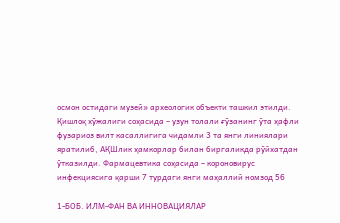осмон остидаги музей» археологик объекти ташкил этилди. Қишлоқ хўжалиги соҳасида – узун толали ғўзанинг ўта ҳафли фузариоз вилт касаллигига чидамли 3 та янги линиялари яратилиб, АҚШлик ҳамкорлар билан биргаликда рўйхатдан ўтказилди. Фармацевтика соҳасида – короновирус инфекциясига қарши 7 турдаги янги маҳаллий номзод 56

1-БОБ. ИЛМ-ФАН ВА ИННОВАЦИЯЛАР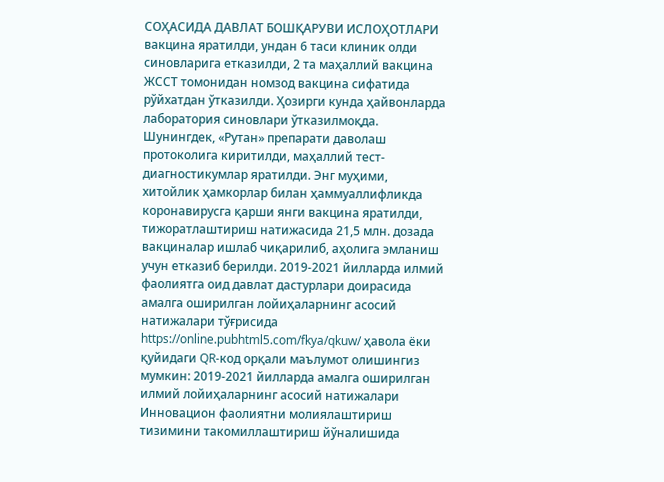СОҲАСИДА ДАВЛАТ БОШҚАРУВИ ИСЛОҲОТЛАРИ вакцина яратилди, ундан 6 таси клиник олди синовларига етказилди, 2 та маҳаллий вакцина ЖССТ томонидан номзод вакцина сифатида рўйхатдан ўтказилди. Ҳозирги кунда ҳайвонларда лаборатория синовлари ўтказилмоқда. Шунингдек, «Рутан» препарати даволаш протоколига киритилди, маҳаллий тест- диагностикумлар яратилди. Энг муҳими, хитойлик ҳамкорлар билан ҳаммуаллифликда коронавирусга қарши янги вакцина яратилди, тижоратлаштириш натижасида 21,5 млн. дозада вакциналар ишлаб чиқарилиб, аҳолига эмланиш учун етказиб берилди. 2019-2021 йилларда илмий фаолиятга оид давлат дастурлари доирасида амалга оширилган лойиҳаларнинг асосий натижалари тўғрисида https://online.pubhtml5.com/fkya/qkuw/ ҳавола ёки қуйидаги QR-код орқали маълумот олишингиз мумкин: 2019-2021 йилларда амалга оширилган илмий лойиҳаларнинг асосий натижалари Инновацион фаолиятни молиялаштириш тизимини такомиллаштириш йўналишида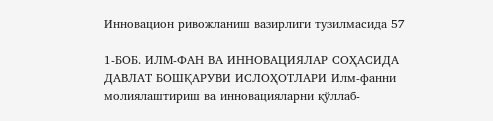Инновацион ривожланиш вазирлиги тузилмасида 57

1-БОБ. ИЛМ-ФАН ВА ИННОВАЦИЯЛАР СОҲАСИДА ДАВЛАТ БОШҚАРУВИ ИСЛОҲОТЛАРИ Илм-фанни молиялаштириш ва инновацияларни қўллаб-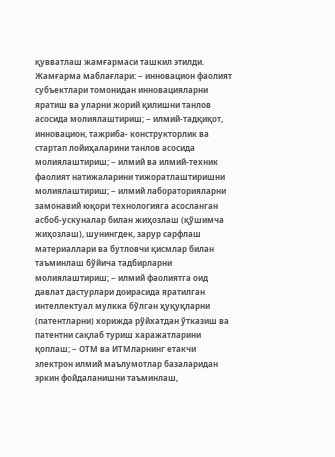қувватлаш жамғармаси ташкил этилди. Жамғарма маблағлари: − инновацион фаолият субъектлари томонидан инновацияларни яратиш ва уларни жорий қилишни танлов асосида молиялаштириш; − илмий-тадқиқот, инновацион, тажриба- конструкторлик ва стартап лойиҳаларини танлов асосида молиялаштириш; − илмий ва илмий-техник фаолият натижаларини тижоратлаштиришни молиялаштириш; − илмий лабораторияларни замонавий юқори технологияга асосланган асбоб-ускуналар билан жиҳозлаш (қўшимча жиҳозлаш), шунингдек, зарур сарфлаш материаллари ва бутловчи қисмлар билан таъминлаш бўйича тадбирларни молиялаштириш; − илмий фаолиятга оид давлат дастурлари доирасида яратилган интеллектуал мулкка бўлган ҳуқуқларни (патентларни) хорижда рўйхатдан ўтказиш ва патентни сақлаб туриш харажатларини қоплаш; − ОТМ ва ИТМларнинг етакчи электрон илмий маълумотлар базаларидан эркин фойдаланишни таъминлаш,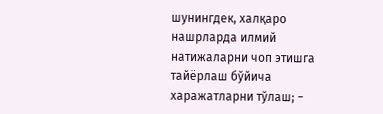шунингдек, халқаро нашрларда илмий натижаларни чоп этишга тайёрлаш бўйича харажатларни тўлаш; −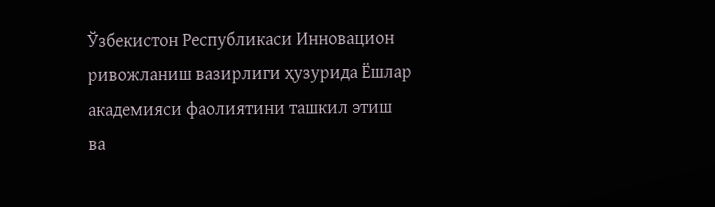Ўзбекистон Республикаси Инновацион ривожланиш вазирлиги ҳузурида Ёшлар академияси фаолиятини ташкил этиш ва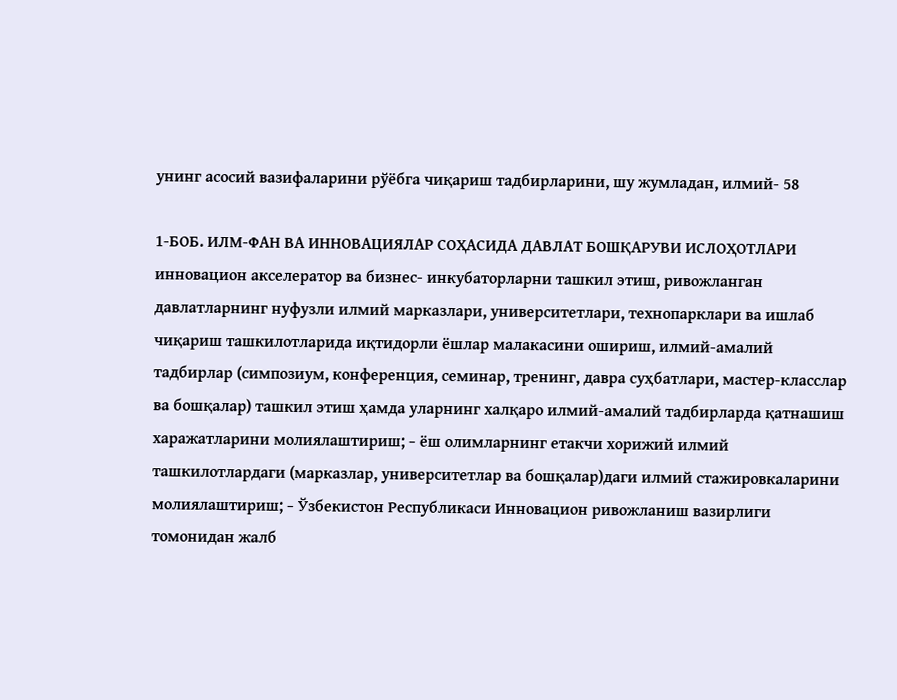унинг асосий вазифаларини рўёбга чиқариш тадбирларини, шу жумладан, илмий- 58

1-БОБ. ИЛМ-ФАН ВА ИННОВАЦИЯЛАР СОҲАСИДА ДАВЛАТ БОШҚАРУВИ ИСЛОҲОТЛАРИ инновацион акселератор ва бизнес- инкубаторларни ташкил этиш, ривожланган давлатларнинг нуфузли илмий марказлари, университетлари, технопарклари ва ишлаб чиқариш ташкилотларида иқтидорли ёшлар малакасини ошириш, илмий-амалий тадбирлар (симпозиум, конференция, семинар, тренинг, давра суҳбатлари, мастер-класслар ва бошқалар) ташкил этиш ҳамда уларнинг халқаро илмий-амалий тадбирларда қатнашиш харажатларини молиялаштириш; − ёш олимларнинг етакчи хорижий илмий ташкилотлардаги (марказлар, университетлар ва бошқалар)даги илмий стажировкаларини молиялаштириш; − Ўзбекистон Республикаси Инновацион ривожланиш вазирлиги томонидан жалб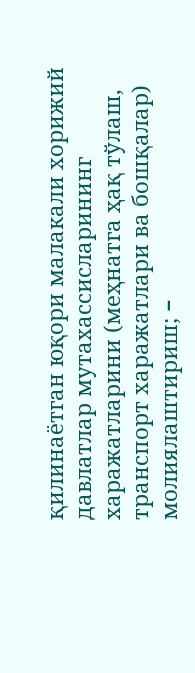қилинаётган юқори малакали хорижий давлатлар мутахассисларининг харажатларини (меҳнатга ҳақ тўлаш, транспорт харажатлари ва бошқалар) молиялаштириш; −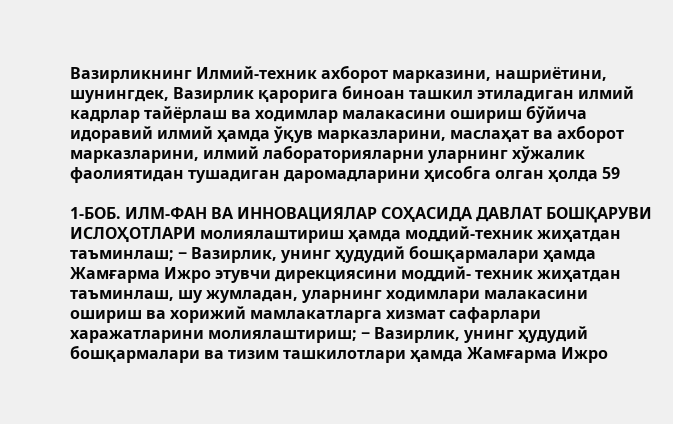Вазирликнинг Илмий-техник ахборот марказини, нашриётини, шунингдек, Вазирлик қарорига биноан ташкил этиладиган илмий кадрлар тайёрлаш ва ходимлар малакасини ошириш бўйича идоравий илмий ҳамда ўқув марказларини, маслаҳат ва ахборот марказларини, илмий лабораторияларни уларнинг хўжалик фаолиятидан тушадиган даромадларини ҳисобга олган ҳолда 59

1-БОБ. ИЛМ-ФАН ВА ИННОВАЦИЯЛАР СОҲАСИДА ДАВЛАТ БОШҚАРУВИ ИСЛОҲОТЛАРИ молиялаштириш ҳамда моддий-техник жиҳатдан таъминлаш; − Вазирлик, унинг ҳудудий бошқармалари ҳамда Жамғарма Ижро этувчи дирекциясини моддий- техник жиҳатдан таъминлаш, шу жумладан, уларнинг ходимлари малакасини ошириш ва хорижий мамлакатларга хизмат сафарлари харажатларини молиялаштириш; − Вазирлик, унинг ҳудудий бошқармалари ва тизим ташкилотлари ҳамда Жамғарма Ижро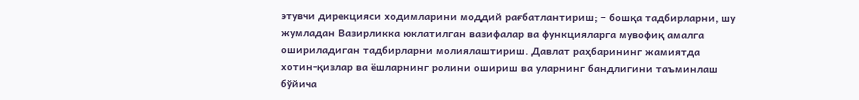этувчи дирекцияси ходимларини моддий рағбатлантириш; − бошқа тадбирларни, шу жумладан Вазирликка юклатилган вазифалар ва функцияларга мувофиқ амалга ошириладиган тадбирларни молиялаштириш. Давлат раҳбарининг жамиятда хотин-қизлар ва ёшларнинг ролини ошириш ва уларнинг бандлигини таъминлаш бўйича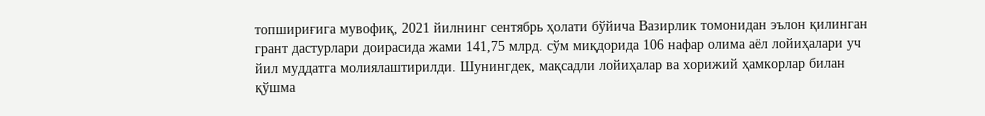топшириғига мувофиқ, 2021 йилнинг сентябрь ҳолати бўйича Вазирлик томонидан эълон қилинган грант дастурлари доирасида жами 141,75 млрд. сўм миқдорида 106 нафар олима аёл лойиҳалари уч йил муддатга молиялаштирилди. Шунингдек, мақсадли лойиҳалар ва хорижий ҳамкорлар билан қўшма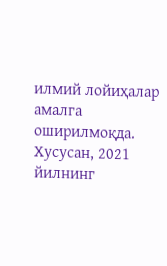илмий лойиҳалар амалга оширилмоқда. Хусусан, 2021 йилнинг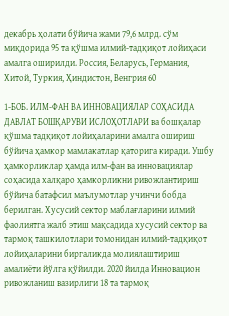декабрь ҳолати бўйича жами 79,6 млрд. сўм миқдорида 95 та қўшма илмий-тадқиқот лойиҳаси амалга оширилди. Россия, Беларусь, Германия, Хитой, Туркия, Ҳиндистон, Венгрия 60

1-БОБ. ИЛМ-ФАН ВА ИННОВАЦИЯЛАР СОҲАСИДА ДАВЛАТ БОШҚАРУВИ ИСЛОҲОТЛАРИ ва бошқалар қўшма тадқиқот лойиҳаларини амалга ошириш бўйича ҳамкор мамлакатлар қаторига киради. Ушбу ҳамкорликлар ҳамда илм-фан ва инновациялар соҳасида халқаро ҳамкорликни ривожлантириш бўйича батафсил маълумотлар учинчи бобда берилган. Хусусий сектор маблағларини илмий фаолиятга жалб этиш мақсадида хусусий сектор ва тармоқ ташкилотлари томонидан илмий-тадқиқот лойиҳаларини биргаликда молиялаштириш амалиёти йўлга қўйилди. 2020 йилда Инновацион ривожланиш вазирлиги 18 та тармоқ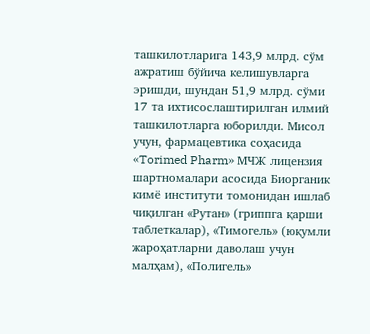ташкилотларига 143,9 млрд. сўм ажратиш бўйича келишувларга эришди, шундан 51,9 млрд. сўми 17 та ихтисослаштирилган илмий ташкилотларга юборилди. Мисол учун, фармацевтика соҳасида «Torimed Pharm» МЧЖ лицензия шартномалари асосида Биорганик кимё институти томонидан ишлаб чиқилган «Рутан» (гриппга қарши таблеткалар), «Тимогель» (юқумли жароҳатларни даволаш учун малҳам), «Полигель»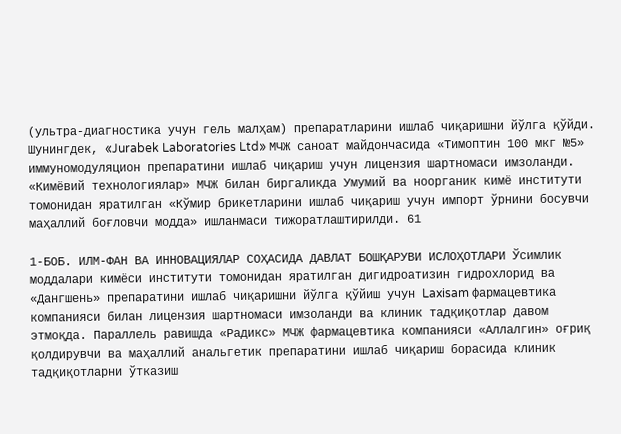(ультра-диагностика учун гель малҳам) препаратларини ишлаб чиқаришни йўлга қўйди. Шунингдек, «Jurabek Laboratories Ltd» МЧЖ саноат майдончасида «Тимоптин 100 мкг №5» иммуномодуляцион препаратини ишлаб чиқариш учун лицензия шартномаси имзоланди. «Кимёвий технологиялар» МЧЖ билан биргаликда Умумий ва ноорганик кимё институти томонидан яратилган «Кўмир брикетларини ишлаб чиқариш учун импорт ўрнини босувчи маҳаллий боғловчи модда» ишланмаси тижоратлаштирилди. 61

1-БОБ. ИЛМ-ФАН ВА ИННОВАЦИЯЛАР СОҲАСИДА ДАВЛАТ БОШҚАРУВИ ИСЛОҲОТЛАРИ Ўсимлик моддалари кимёси институти томонидан яратилган дигидроатизин гидрохлорид ва «Дангшень» препаратини ишлаб чиқаришни йўлга қўйиш учун Laxisam фармацевтика компанияси билан лицензия шартномаси имзоланди ва клиник тадқиқотлар давом этмоқда. Параллель равишда «Радикс» МЧЖ фармацевтика компанияси «Аллалгин» оғриқ қолдирувчи ва маҳаллий анальгетик препаратини ишлаб чиқариш борасида клиник тадқиқотларни ўтказиш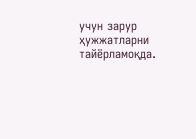учун зарур ҳужжатларни тайёрламоқда.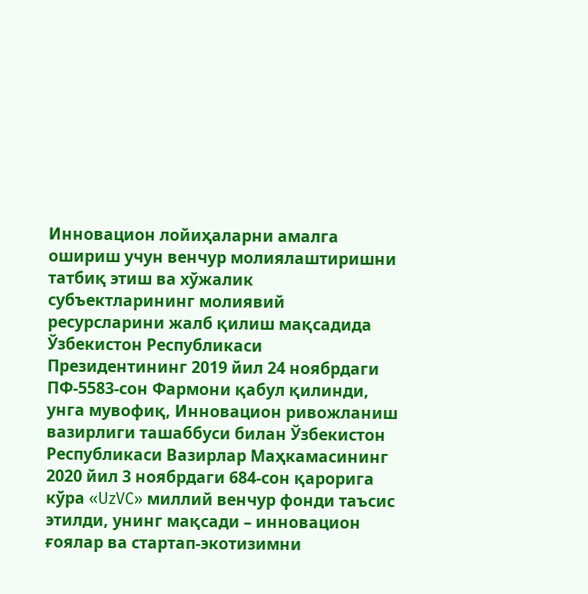Инновацион лойиҳаларни амалга ошириш учун венчур молиялаштиришни татбиқ этиш ва хўжалик субъектларининг молиявий ресурсларини жалб қилиш мақсадида Ўзбекистон Республикаси Президентининг 2019 йил 24 ноябрдаги ПФ-5583-сон Фармони қабул қилинди, унга мувофиқ, Инновацион ривожланиш вазирлиги ташаббуси билан Ўзбекистон Республикаси Вазирлар Маҳкамасининг 2020 йил 3 ноябрдаги 684-сон қарорига кўра «UzVC» миллий венчур фонди таъсис этилди, унинг мақсади – инновацион ғоялар ва стартап-экотизимни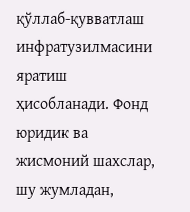қўллаб-қувватлаш инфратузилмасини яратиш ҳисобланади. Фонд юридик ва жисмоний шахслар, шу жумладан,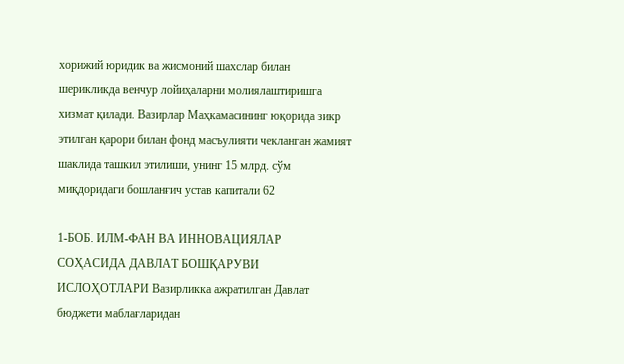хорижий юридик ва жисмоний шахслар билан шерикликда венчур лойиҳаларни молиялаштиришга хизмат қилади. Вазирлар Маҳкамасининг юқорида зикр этилган қарори билан фонд масъулияти чекланган жамият шаклида ташкил этилиши, унинг 15 млрд. сўм миқдоридаги бошланғич устав капитали 62

1-БОБ. ИЛМ-ФАН ВА ИННОВАЦИЯЛАР СОҲАСИДА ДАВЛАТ БОШҚАРУВИ ИСЛОҲОТЛАРИ Вазирликка ажратилган Давлат бюджети маблағларидан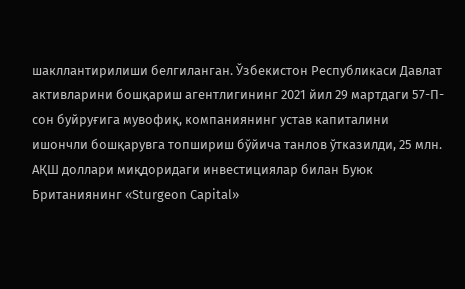шакллантирилиши белгиланган. Ўзбекистон Республикаси Давлат активларини бошқариш агентлигининг 2021 йил 29 мартдаги 57-П-сон буйруғига мувофиқ, компаниянинг устав капиталини ишончли бошқарувга топшириш бўйича танлов ўтказилди, 25 млн. АҚШ доллари миқдоридаги инвестициялар билан Буюк Британиянинг «Sturgeon Capital»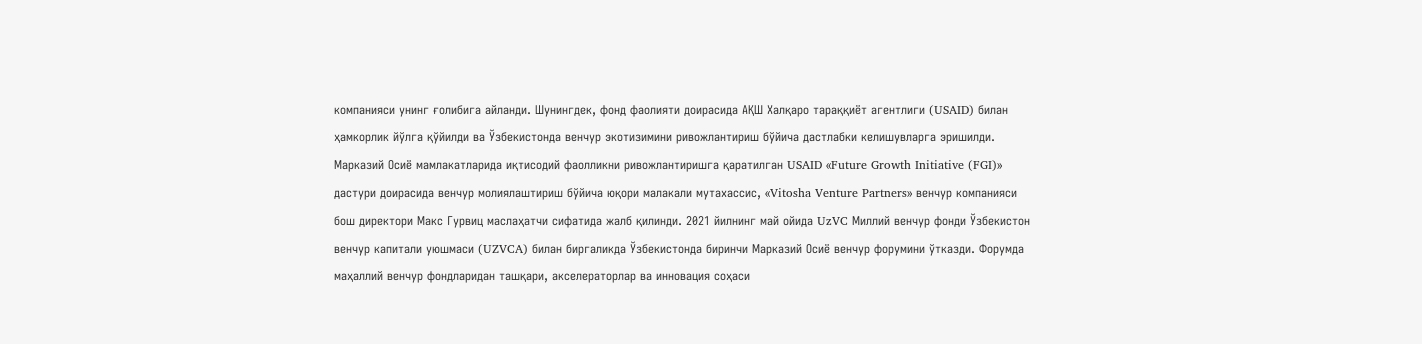компанияси унинг ғолибига айланди. Шунингдек, фонд фаолияти доирасида АҚШ Халқаро тараққиёт агентлиги (USAID) билан ҳамкорлик йўлга қўйилди ва Ўзбекистонда венчур экотизимини ривожлантириш бўйича дастлабки келишувларга эришилди. Марказий Осиё мамлакатларида иқтисодий фаолликни ривожлантиришга қаратилган USAID «Future Growth Initiative (FGI)» дастури доирасида венчур молиялаштириш бўйича юқори малакали мутахассис, «Vitosha Venture Partners» венчур компанияси бош директори Макс Гурвиц маслаҳатчи сифатида жалб қилинди. 2021 йилнинг май ойида UzVC Миллий венчур фонди Ўзбекистон венчур капитали уюшмаси (UZVCA) билан биргаликда Ўзбекистонда биринчи Марказий Осиё венчур форумини ўтказди. Форумда маҳаллий венчур фондларидан ташқари, акселераторлар ва инновация соҳаси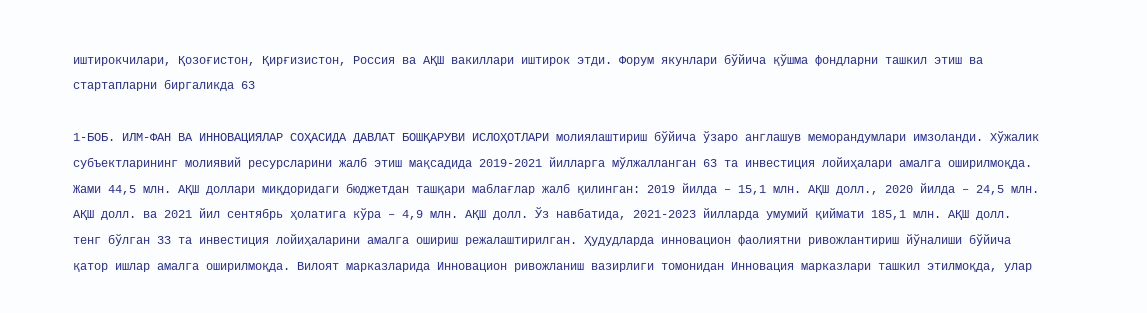иштирокчилари, Қозоғистон, Қирғизистон, Россия ва АҚШ вакиллари иштирок этди. Форум якунлари бўйича қўшма фондларни ташкил этиш ва стартапларни биргаликда 63

1-БОБ. ИЛМ-ФАН ВА ИННОВАЦИЯЛАР СОҲАСИДА ДАВЛАТ БОШҚАРУВИ ИСЛОҲОТЛАРИ молиялаштириш бўйича ўзаро англашув меморандумлари имзоланди. Хўжалик субъектларининг молиявий ресурсларини жалб этиш мақсадида 2019-2021 йилларга мўлжалланган 63 та инвестиция лойиҳалари амалга оширилмоқда. Жами 44,5 млн. АҚШ доллари миқдоридаги бюджетдан ташқари маблағлар жалб қилинган: 2019 йилда – 15,1 млн. АҚШ долл., 2020 йилда – 24,5 млн. АҚШ долл. ва 2021 йил сентябрь ҳолатига кўра – 4,9 млн. АҚШ долл. Ўз навбатида, 2021-2023 йилларда умумий қиймати 185,1 млн. АҚШ долл. тенг бўлган 33 та инвестиция лойиҳаларини амалга ошириш режалаштирилган. Ҳудудларда инновацион фаолиятни ривожлантириш йўналиши бўйича қатор ишлар амалга оширилмоқда. Вилоят марказларида Инновацион ривожланиш вазирлиги томонидан Инновация марказлари ташкил этилмоқда, улар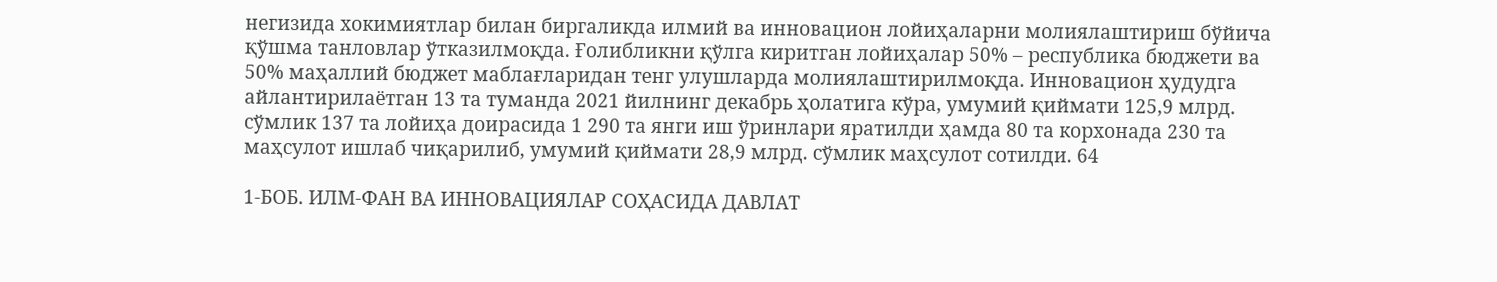негизида хокимиятлар билан биргаликда илмий ва инновацион лойиҳаларни молиялаштириш бўйича қўшма танловлар ўтказилмоқда. Ғолибликни қўлга киритган лойиҳалар 50% – республика бюджети ва 50% маҳаллий бюджет маблағларидан тенг улушларда молиялаштирилмоқда. Инновацион ҳудудга айлантирилаётган 13 та туманда 2021 йилнинг декабрь ҳолатига кўра, умумий қиймати 125,9 млрд. сўмлик 137 та лойиҳа доирасида 1 290 та янги иш ўринлари яратилди ҳамда 80 та корхонада 230 та маҳсулот ишлаб чиқарилиб, умумий қиймати 28,9 млрд. сўмлик маҳсулот сотилди. 64

1-БОБ. ИЛМ-ФАН ВА ИННОВАЦИЯЛАР СОҲАСИДА ДАВЛАТ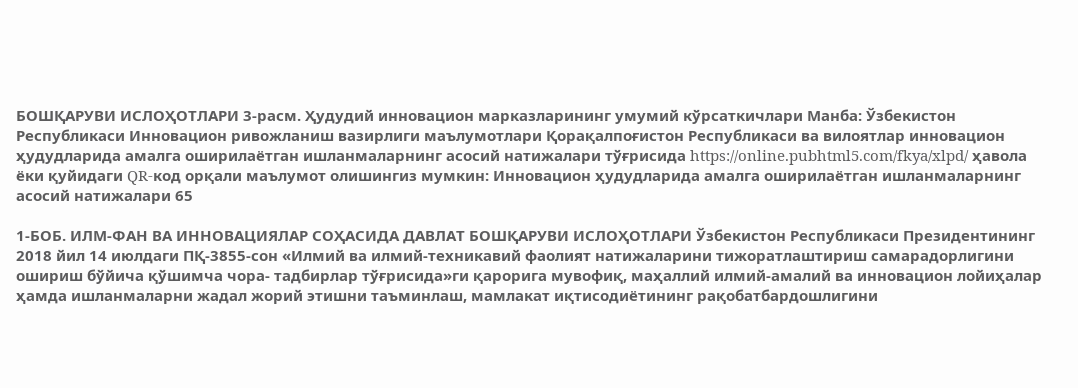БОШҚАРУВИ ИСЛОҲОТЛАРИ 3-расм. Ҳудудий инновацион марказларининг умумий кўрсаткичлари Манба: Ўзбекистон Республикаси Инновацион ривожланиш вазирлиги маълумотлари Қорақалпоғистон Республикаси ва вилоятлар инновацион ҳудудларида амалга оширилаётган ишланмаларнинг асосий натижалари тўғрисида https://online.pubhtml5.com/fkya/xlpd/ ҳавола ёки қуйидаги QR-код орқали маълумот олишингиз мумкин: Инновацион ҳудудларида амалга оширилаётган ишланмаларнинг асосий натижалари 65

1-БОБ. ИЛМ-ФАН ВА ИННОВАЦИЯЛАР СОҲАСИДА ДАВЛАТ БОШҚАРУВИ ИСЛОҲОТЛАРИ Ўзбекистон Республикаси Президентининг 2018 йил 14 июлдаги ПҚ-3855-сон «Илмий ва илмий-техникавий фаолият натижаларини тижоратлаштириш самарадорлигини ошириш бўйича қўшимча чора- тадбирлар тўғрисида»ги қарорига мувофиқ, маҳаллий илмий-амалий ва инновацион лойиҳалар ҳамда ишланмаларни жадал жорий этишни таъминлаш, мамлакат иқтисодиётининг рақобатбардошлигини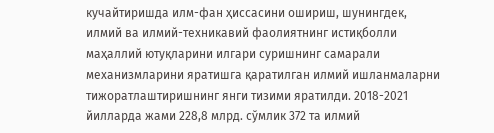кучайтиришда илм-фан ҳиссасини ошириш, шунингдек, илмий ва илмий-техникавий фаолиятнинг истиқболли маҳаллий ютуқларини илгари суришнинг самарали механизмларини яратишга қаратилган илмий ишланмаларни тижоратлаштиришнинг янги тизими яратилди. 2018-2021 йилларда жами 228,8 млрд. сўмлик 372 та илмий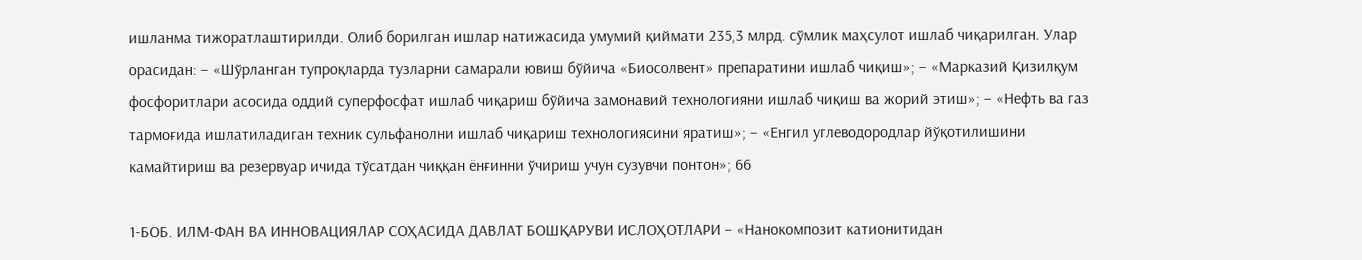ишланма тижоратлаштирилди. Олиб борилган ишлар натижасида умумий қиймати 235,3 млрд. сўмлик маҳсулот ишлаб чиқарилган. Улар орасидан: − «Шўрланган тупроқларда тузларни самарали ювиш бўйича «Биосолвент» препаратини ишлаб чиқиш»; − «Марказий Қизилқум фосфоритлари асосида оддий суперфосфат ишлаб чиқариш бўйича замонавий технологияни ишлаб чиқиш ва жорий этиш»; − «Нефть ва газ тармоғида ишлатиладиган техник сульфанолни ишлаб чиқариш технологиясини яратиш»; − «Енгил углеводородлар йўқотилишини камайтириш ва резервуар ичида тўсатдан чиққан ёнғинни ўчириш учун сузувчи понтон»; 66

1-БОБ. ИЛМ-ФАН ВА ИННОВАЦИЯЛАР СОҲАСИДА ДАВЛАТ БОШҚАРУВИ ИСЛОҲОТЛАРИ − «Нанокомпозит катионитидан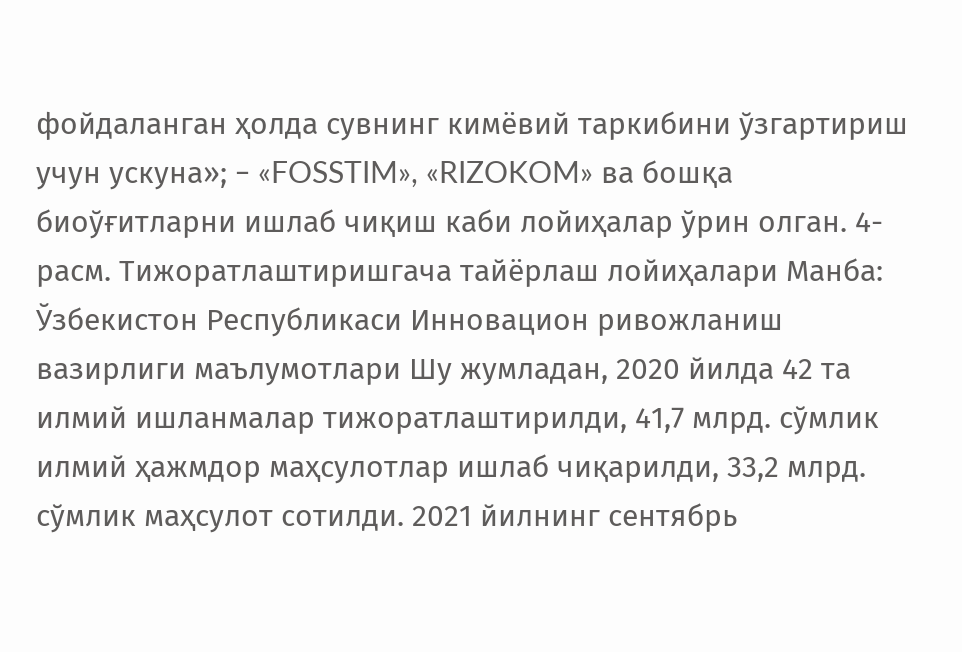фойдаланган ҳолда сувнинг кимёвий таркибини ўзгартириш учун ускуна»; − «FOSSTIM», «RIZOKOM» ва бошқа биоўғитларни ишлаб чиқиш каби лойиҳалар ўрин олган. 4-расм. Тижоратлаштиришгача тайёрлаш лойиҳалари Манба: Ўзбекистон Республикаси Инновацион ривожланиш вазирлиги маълумотлари Шу жумладан, 2020 йилда 42 та илмий ишланмалар тижоратлаштирилди, 41,7 млрд. сўмлик илмий ҳажмдор маҳсулотлар ишлаб чиқарилди, 33,2 млрд. сўмлик маҳсулот сотилди. 2021 йилнинг сентябрь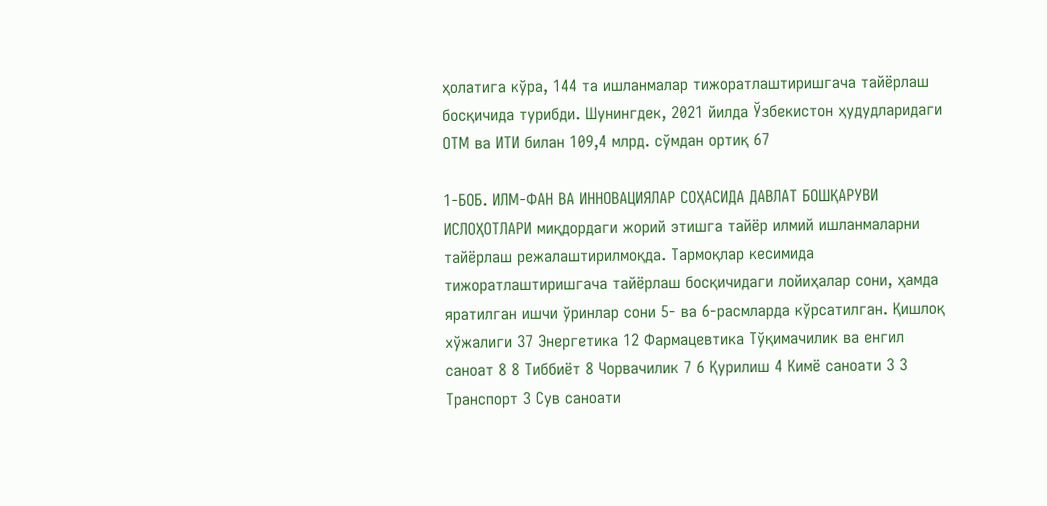ҳолатига кўра, 144 та ишланмалар тижоратлаштиришгача тайёрлаш босқичида турибди. Шунингдек, 2021 йилда Ўзбекистон ҳудудларидаги ОТМ ва ИТИ билан 109,4 млрд. сўмдан ортиқ 67

1-БОБ. ИЛМ-ФАН ВА ИННОВАЦИЯЛАР СОҲАСИДА ДАВЛАТ БОШҚАРУВИ ИСЛОҲОТЛАРИ миқдордаги жорий этишга тайёр илмий ишланмаларни тайёрлаш режалаштирилмоқда. Тармоқлар кесимида тижоратлаштиришгача тайёрлаш босқичидаги лойиҳалар сони, ҳамда яратилган ишчи ўринлар сони 5- ва 6-расмларда кўрсатилган. Қишлоқ хўжалиги 37 Энергетика 12 Фармацевтика Тўқимачилик ва енгил саноат 8 8 Тиббиёт 8 Чорвачилик 7 6 Қурилиш 4 Кимё саноати 3 3 Транспорт 3 Сув саноати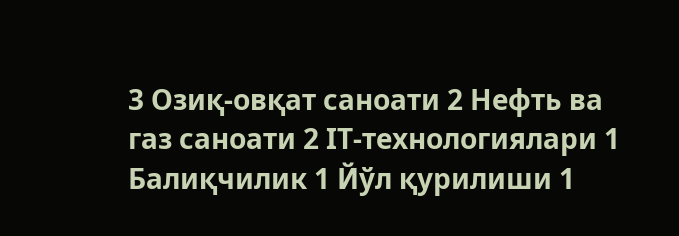3 Озиқ-овқат саноати 2 Нефть ва газ саноати 2 IТ-технологиялари 1 Балиқчилик 1 Йўл қурилиши 1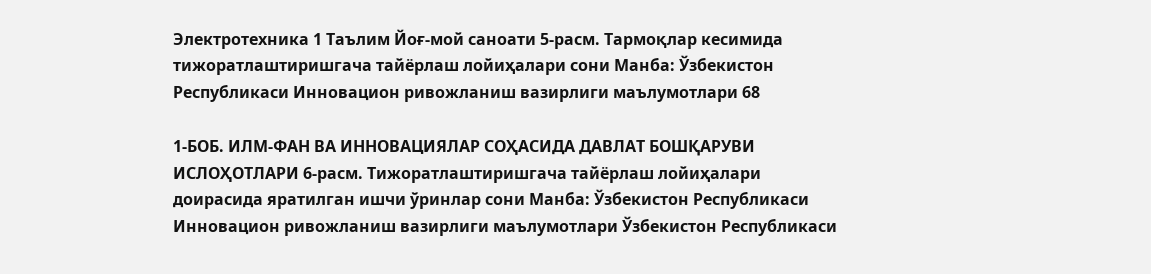Электротехника 1 Таълим Йоғ-мой саноати 5-расм. Тармоқлар кесимида тижоратлаштиришгача тайёрлаш лойиҳалари сони Манба: Ўзбекистон Республикаси Инновацион ривожланиш вазирлиги маълумотлари 68

1-БОБ. ИЛМ-ФАН ВА ИННОВАЦИЯЛАР СОҲАСИДА ДАВЛАТ БОШҚАРУВИ ИСЛОҲОТЛАРИ 6-расм. Тижоратлаштиришгача тайёрлаш лойиҳалари доирасида яратилган ишчи ўринлар сони Манба: Ўзбекистон Республикаси Инновацион ривожланиш вазирлиги маълумотлари Ўзбекистон Республикаси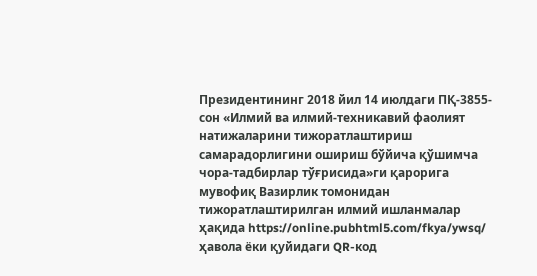Президентининг 2018 йил 14 июлдаги ПҚ-3855-сон «Илмий ва илмий-техникавий фаолият натижаларини тижоратлаштириш самарадорлигини ошириш бўйича қўшимча чора-тадбирлар тўғрисида»ги қарорига мувофиқ Вазирлик томонидан тижоратлаштирилган илмий ишланмалар ҳақида https://online.pubhtml5.com/fkya/ywsq/ ҳавола ёки қуйидаги QR-код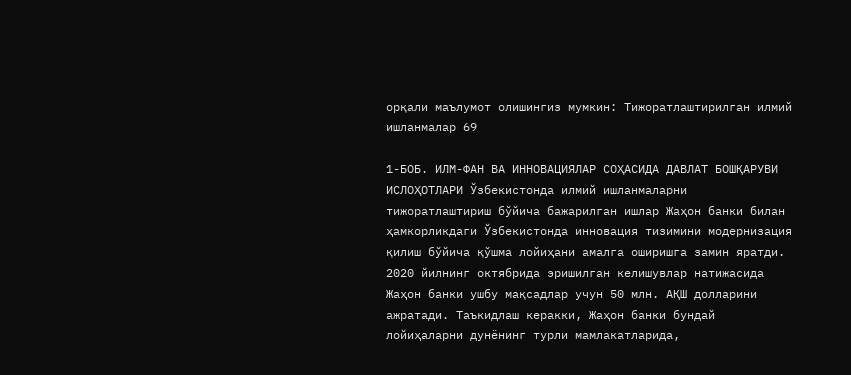орқали маълумот олишингиз мумкин: Тижоратлаштирилган илмий ишланмалар 69

1-БОБ. ИЛМ-ФАН ВА ИННОВАЦИЯЛАР СОҲАСИДА ДАВЛАТ БОШҚАРУВИ ИСЛОҲОТЛАРИ Ўзбекистонда илмий ишланмаларни тижоратлаштириш бўйича бажарилган ишлар Жаҳон банки билан ҳамкорликдаги Ўзбекистонда инновация тизимини модернизация қилиш бўйича қўшма лойиҳани амалга оширишга замин яратди. 2020 йилнинг октябрида эришилган келишувлар натижасида Жаҳон банки ушбу мақсадлар учун 50 млн. АҚШ долларини ажратади. Таъкидлаш керакки, Жаҳон банки бундай лойиҳаларни дунёнинг турли мамлакатларида,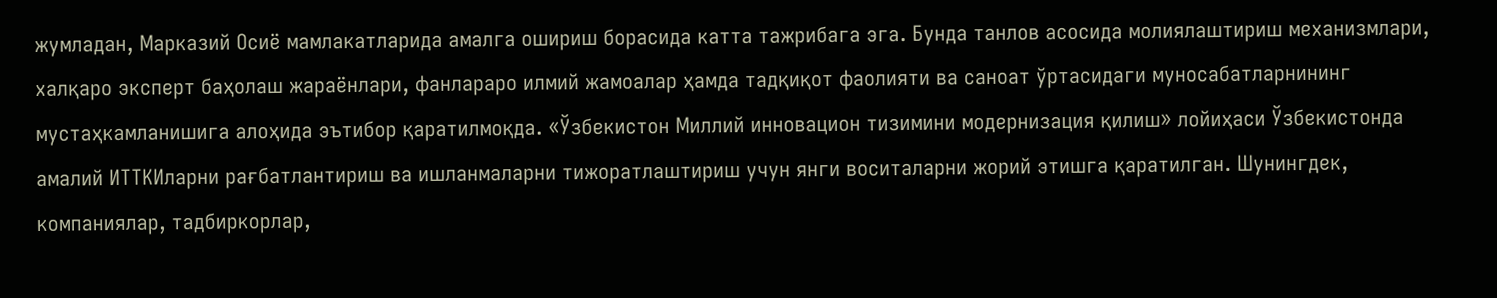жумладан, Марказий Осиё мамлакатларида амалга ошириш борасида катта тажрибага эга. Бунда танлов асосида молиялаштириш механизмлари, халқаро эксперт баҳолаш жараёнлари, фанлараро илмий жамоалар ҳамда тадқиқот фаолияти ва саноат ўртасидаги муносабатларнининг мустаҳкамланишига алоҳида эътибор қаратилмоқда. «Ўзбекистон Миллий инновацион тизимини модернизация қилиш» лойиҳаси Ўзбекистонда амалий ИТТКИларни рағбатлантириш ва ишланмаларни тижоратлаштириш учун янги воситаларни жорий этишга қаратилган. Шунингдек, компаниялар, тадбиркорлар,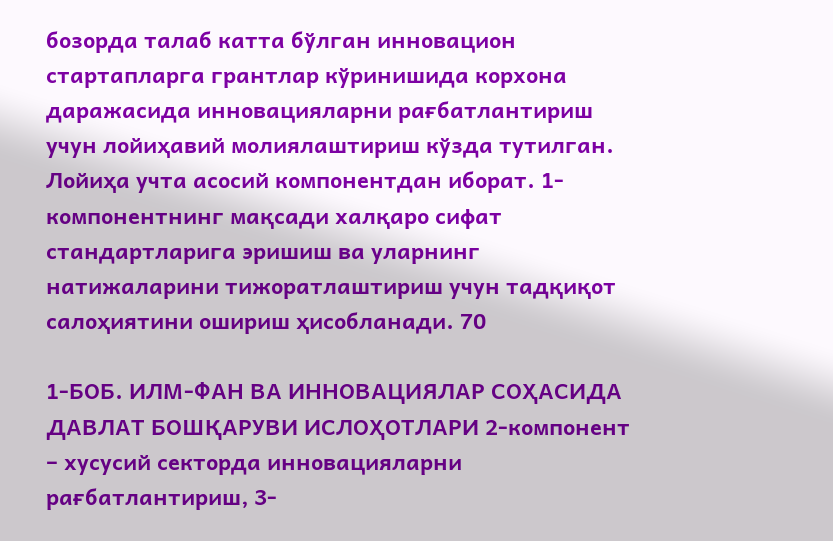бозорда талаб катта бўлган инновацион стартапларга грантлар кўринишида корхона даражасида инновацияларни рағбатлантириш учун лойиҳавий молиялаштириш кўзда тутилган. Лойиҳа учта асосий компонентдан иборат. 1-компонентнинг мақсади халқаро сифат стандартларига эришиш ва уларнинг натижаларини тижоратлаштириш учун тадқиқот салоҳиятини ошириш ҳисобланади. 70

1-БОБ. ИЛМ-ФАН ВА ИННОВАЦИЯЛАР СОҲАСИДА ДАВЛАТ БОШҚАРУВИ ИСЛОҲОТЛАРИ 2-компонент – хусусий секторда инновацияларни рағбатлантириш, 3-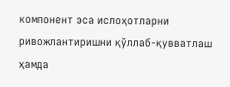компонент эса ислоҳотларни ривожлантиришни қўллаб-қувватлаш ҳамда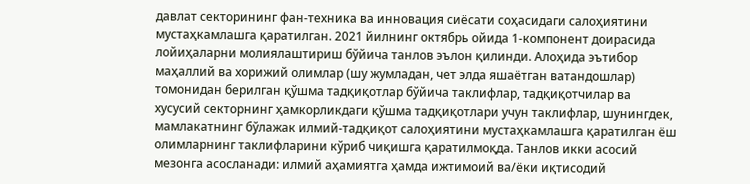давлат секторининг фан-техника ва инновация сиёсати соҳасидаги салоҳиятини мустаҳкамлашга қаратилган. 2021 йилнинг октябрь ойида 1-компонент доирасида лойиҳаларни молиялаштириш бўйича танлов эълон қилинди. Алоҳида эътибор маҳаллий ва хорижий олимлар (шу жумладан, чет элда яшаётган ватандошлар) томонидан берилган қўшма тадқиқотлар бўйича таклифлар, тадқиқотчилар ва хусусий секторнинг ҳамкорликдаги қўшма тадқиқотлари учун таклифлар, шунингдек, мамлакатнинг бўлажак илмий-тадқиқот салоҳиятини мустаҳкамлашга қаратилган ёш олимларнинг таклифларини кўриб чиқишга қаратилмоқда. Танлов икки асосий мезонга асосланади: илмий аҳамиятга ҳамда ижтимоий ва/ёки иқтисодий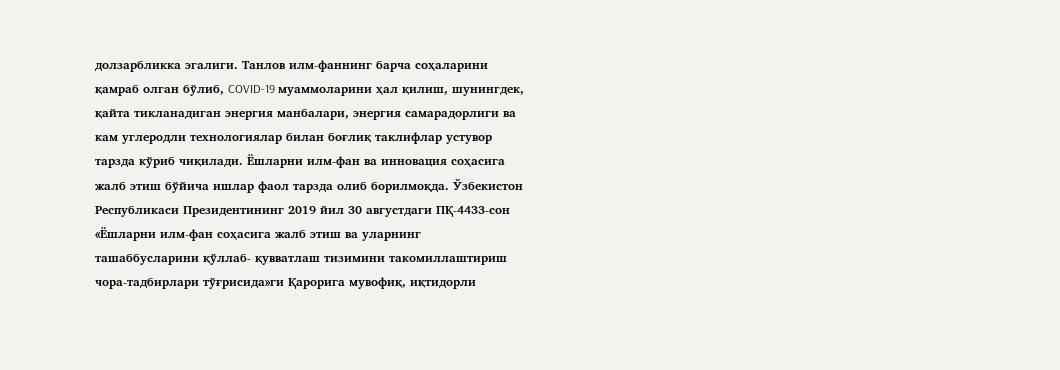долзарбликка эгалиги. Танлов илм-фаннинг барча соҳаларини қамраб олган бўлиб, COVID-19 муаммоларини ҳал қилиш, шунингдек, қайта тикланадиган энергия манбалари, энергия самарадорлиги ва кам углеродли технологиялар билан боғлиқ таклифлар устувор тарзда кўриб чиқилади. Ёшларни илм-фан ва инновация соҳасига жалб этиш бўйича ишлар фаол тарзда олиб борилмоқда. Ўзбекистон Республикаси Президентининг 2019 йил 30 августдаги ПҚ-4433-сон «Ёшларни илм-фан соҳасига жалб этиш ва уларнинг ташаббусларини қўллаб- қувватлаш тизимини такомиллаштириш чора-тадбирлари тўғрисида»ги Қарорига мувофиқ, иқтидорли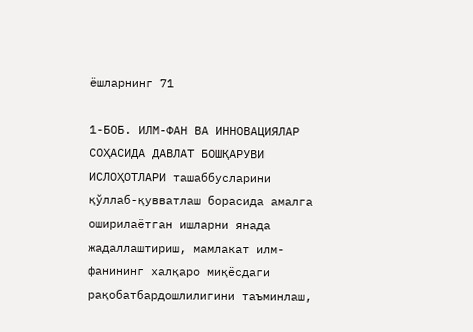ёшларнинг 71

1-БОБ. ИЛМ-ФАН ВА ИННОВАЦИЯЛАР СОҲАСИДА ДАВЛАТ БОШҚАРУВИ ИСЛОҲОТЛАРИ ташаббусларини қўллаб-қувватлаш борасида амалга оширилаётган ишларни янада жадаллаштириш, мамлакат илм-фанининг халқаро миқёсдаги рақобатбардошлилигини таъминлаш,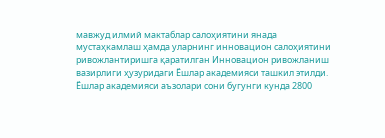мавжуд илмий мактаблар салоҳиятини янада мустаҳкамлаш ҳамда уларнинг инновацион салоҳиятини ривожлантиришга қаратилган Инновацион ривожланиш вазирлиги ҳузуридаги Ёшлар академияси ташкил этилди. Ёшлар академияси аъзолари сони бугунги кунда 2800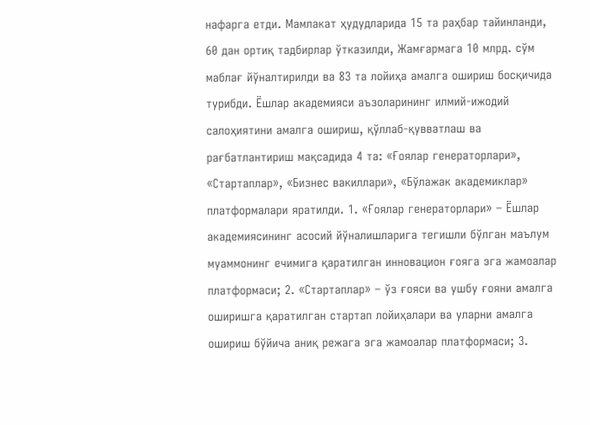нафарга етди. Мамлакат ҳудудларида 15 та раҳбар тайинланди, 60 дан ортиқ тадбирлар ўтказилди, Жамғармага 10 млрд. сўм маблағ йўналтирилди ва 83 та лойиҳа амалга ошириш босқичида турибди. Ёшлар академияси аъзоларининг илмий-ижодий салоҳиятини амалга ошириш, қўллаб-қувватлаш ва рағбатлантириш мақсадида 4 та: «Ғоялар генераторлари», «Стартаплар», «Бизнес вакиллари», «Бўлажак академиклар» платформалари яратилди. 1. «Ғоялар генераторлари» – Ёшлар академиясининг асосий йўналишларига тегишли бўлган маълум муаммонинг ечимига қаратилган инновацион ғояга эга жамоалар платформаси; 2. «Стартаплар» – ўз ғояси ва ушбу ғояни амалга оширишга қаратилган стартап лойиҳалари ва уларни амалга ошириш бўйича аниқ режага эга жамоалар платформаси; 3.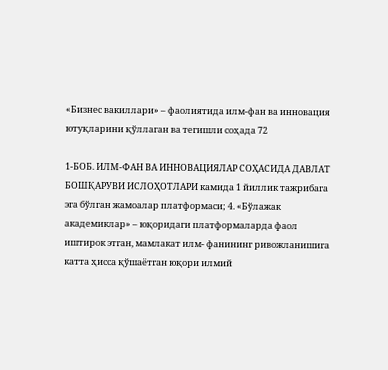«Бизнес вакиллари» – фаолиятида илм-фан ва инновация ютуқларини қўллаган ва тегишли соҳада 72

1-БОБ. ИЛМ-ФАН ВА ИННОВАЦИЯЛАР СОҲАСИДА ДАВЛАТ БОШҚАРУВИ ИСЛОҲОТЛАРИ камида 1 йиллик тажрибага эга бўлган жамоалар платформаси; 4. «Бўлажак академиклар» – юқоридаги платформаларда фаол иштирок этган, мамлакат илм- фанининг ривожланишига катта ҳисса қўшаётган юқори илмий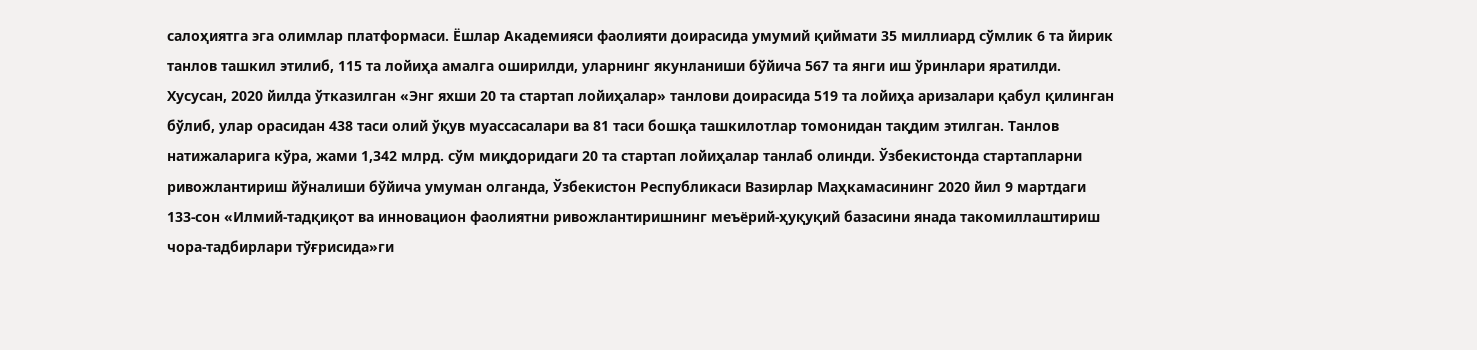салоҳиятга эга олимлар платформаси. Ёшлар Академияси фаолияти доирасида умумий қиймати 35 миллиард сўмлик 6 та йирик танлов ташкил этилиб, 115 та лойиҳа амалга оширилди, уларнинг якунланиши бўйича 567 та янги иш ўринлари яратилди. Хусусан, 2020 йилда ўтказилган «Энг яхши 20 та стартап лойиҳалар» танлови доирасида 519 та лойиҳа аризалари қабул қилинган бўлиб, улар орасидан 438 таси олий ўқув муассасалари ва 81 таси бошқа ташкилотлар томонидан тақдим этилган. Танлов натижаларига кўра, жами 1,342 млрд. сўм миқдоридаги 20 та стартап лойиҳалар танлаб олинди. Ўзбекистонда стартапларни ривожлантириш йўналиши бўйича умуман олганда, Ўзбекистон Республикаси Вазирлар Маҳкамасининг 2020 йил 9 мартдаги 133-сон «Илмий-тадқиқот ва инновацион фаолиятни ривожлантиришнинг меъёрий-ҳуқуқий базасини янада такомиллаштириш чора-тадбирлари тўғрисида»ги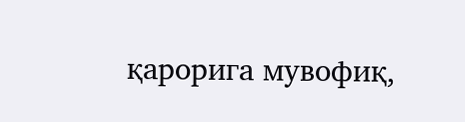қарорига мувофиқ,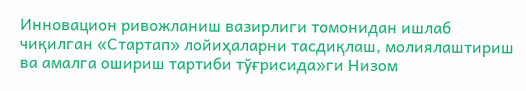Инновацион ривожланиш вазирлиги томонидан ишлаб чиқилган «Стартап» лойиҳаларни тасдиқлаш, молиялаштириш ва амалга ошириш тартиби тўғрисида»ги Низом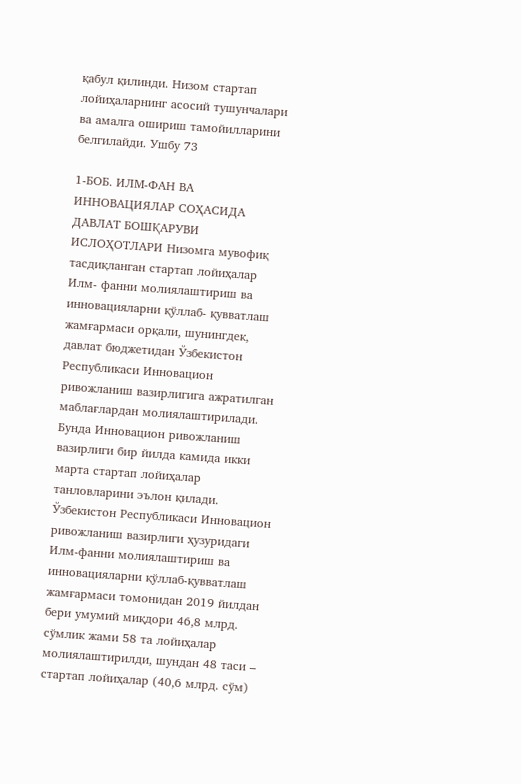қабул қилинди. Низом стартап лойиҳаларнинг асосий тушунчалари ва амалга ошириш тамойилларини белгилайди. Ушбу 73

1-БОБ. ИЛМ-ФАН ВА ИННОВАЦИЯЛАР СОҲАСИДА ДАВЛАТ БОШҚАРУВИ ИСЛОҲОТЛАРИ Низомга мувофиқ тасдиқланган стартап лойиҳалар Илм- фанни молиялаштириш ва инновацияларни қўллаб- қувватлаш жамғармаси орқали, шунингдек, давлат бюджетидан Ўзбекистон Республикаси Инновацион ривожланиш вазирлигига ажратилган маблағлардан молиялаштирилади. Бунда Инновацион ривожланиш вазирлиги бир йилда камида икки марта стартап лойиҳалар танловларини эълон қилади. Ўзбекистон Республикаси Инновацион ривожланиш вазирлиги ҳузуридаги Илм-фанни молиялаштириш ва инновацияларни қўллаб-қувватлаш жамғармаси томонидан 2019 йилдан бери умумий миқдори 46,8 млрд. сўмлик жами 58 та лойиҳалар молиялаштирилди, шундан 48 таси – стартап лойиҳалар (40,6 млрд. сўм)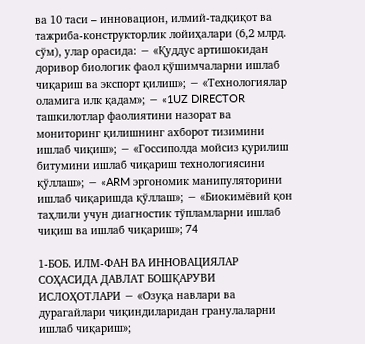ва 10 таси – инновацион, илмий-тадқиқот ва тажриба-конструкторлик лойиҳалари (6,2 млрд. сўм), улар орасида: − «Қуддус артишокидан доривор биологик фаол қўшимчаларни ишлаб чиқариш ва экспорт қилиш»; − «Технологиялар оламига илк қадам»; − «1UZ DIRECTOR ташкилотлар фаолиятини назорат ва мониторинг қилишнинг ахборот тизимини ишлаб чиқиш»; − «Госсиполда мойсиз қурилиш битумини ишлаб чиқариш технологиясини қўллаш»; − «ARM эргономик манипуляторини ишлаб чиқаришда қўллаш»; − «Биокимёвий қон таҳлили учун диагностик тўпламларни ишлаб чиқиш ва ишлаб чиқариш»; 74

1-БОБ. ИЛМ-ФАН ВА ИННОВАЦИЯЛАР СОҲАСИДА ДАВЛАТ БОШҚАРУВИ ИСЛОҲОТЛАРИ − «Озуқа навлари ва дурагайлари чиқиндиларидан гранулаларни ишлаб чиқариш»;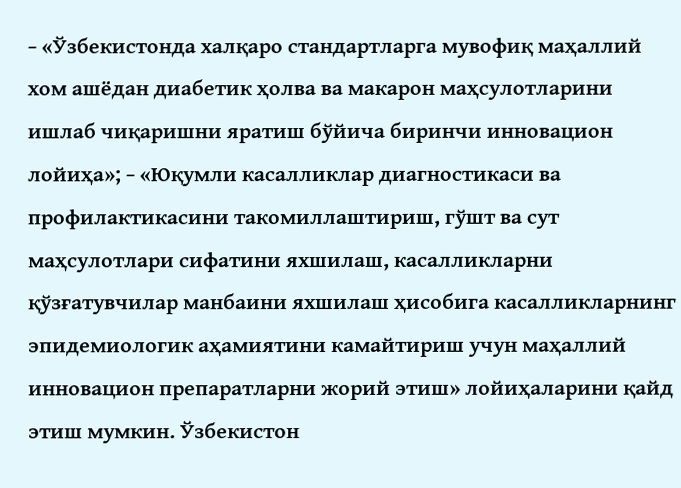− «Ўзбекистонда халқаро стандартларга мувофиқ маҳаллий хом ашёдан диабетик ҳолва ва макарон маҳсулотларини ишлаб чиқаришни яратиш бўйича биринчи инновацион лойиҳа»; − «Юқумли касалликлар диагностикаси ва профилактикасини такомиллаштириш, гўшт ва сут маҳсулотлари сифатини яхшилаш, касалликларни қўзғатувчилар манбаини яхшилаш ҳисобига касалликларнинг эпидемиологик аҳамиятини камайтириш учун маҳаллий инновацион препаратларни жорий этиш» лойиҳаларини қайд этиш мумкин. Ўзбекистон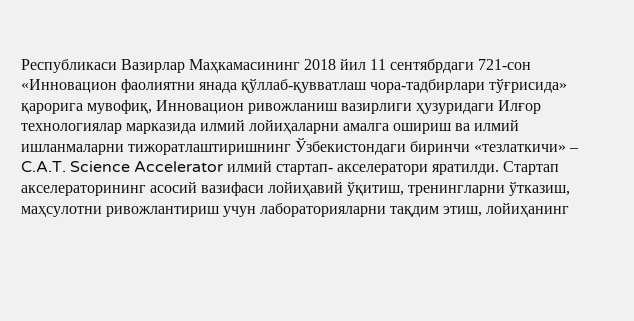Республикаси Вазирлар Маҳкамасининг 2018 йил 11 сентябрдаги 721-сон «Инновацион фаолиятни янада қўллаб-қувватлаш чора-тадбирлари тўғрисида» қарорига мувофиқ, Инновацион ривожланиш вазирлиги ҳузуридаги Илғор технологиялар марказида илмий лойиҳаларни амалга ошириш ва илмий ишланмаларни тижоратлаштиришнинг Ўзбекистондаги биринчи «тезлаткичи» – C.A.T. Science Accelerator илмий стартап- акселератори яратилди. Стартап акселераторининг асосий вазифаси лойиҳавий ўқитиш, тренингларни ўтказиш, маҳсулотни ривожлантириш учун лабораторияларни тақдим этиш, лойиҳанинг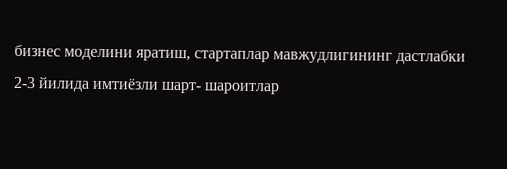бизнес моделини яратиш, стартаплар мавжудлигининг дастлабки 2-3 йилида имтиёзли шарт- шароитлар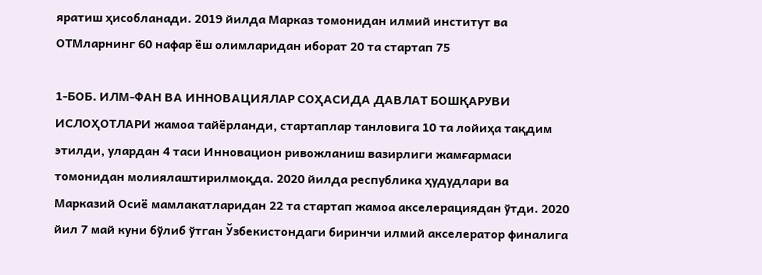яратиш ҳисобланади. 2019 йилда Марказ томонидан илмий институт ва ОТМларнинг 60 нафар ёш олимларидан иборат 20 та стартап 75

1-БОБ. ИЛМ-ФАН ВА ИННОВАЦИЯЛАР СОҲАСИДА ДАВЛАТ БОШҚАРУВИ ИСЛОҲОТЛАРИ жамоа тайёрланди, стартаплар танловига 10 та лойиҳа тақдим этилди, улардан 4 таси Инновацион ривожланиш вазирлиги жамғармаси томонидан молиялаштирилмоқда. 2020 йилда республика ҳудудлари ва Марказий Осиё мамлакатларидан 22 та стартап жамоа акселерациядан ўтди. 2020 йил 7 май куни бўлиб ўтган Ўзбекистондаги биринчи илмий акселератор финалига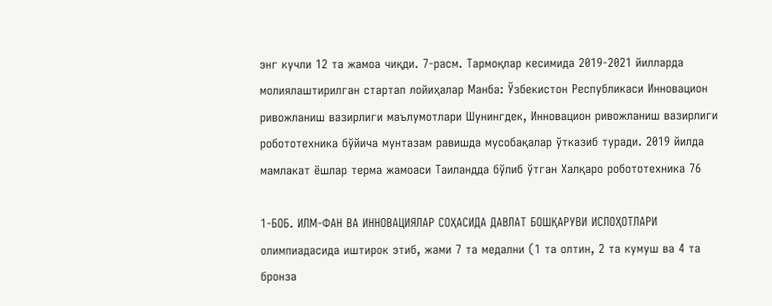энг кучли 12 та жамоа чиқди. 7-расм. Тармоқлар кесимида 2019-2021 йилларда молиялаштирилган стартап лойиҳалар Манба: Ўзбекистон Республикаси Инновацион ривожланиш вазирлиги маълумотлари Шунингдек, Инновацион ривожланиш вазирлиги робототехника бўйича мунтазам равишда мусобақалар ўтказиб туради. 2019 йилда мамлакат ёшлар терма жамоаси Таиландда бўлиб ўтган Халқаро робототехника 76

1-БОБ. ИЛМ-ФАН ВА ИННОВАЦИЯЛАР СОҲАСИДА ДАВЛАТ БОШҚАРУВИ ИСЛОҲОТЛАРИ олимпиадасида иштирок этиб, жами 7 та медални (1 та олтин, 2 та кумуш ва 4 та бронза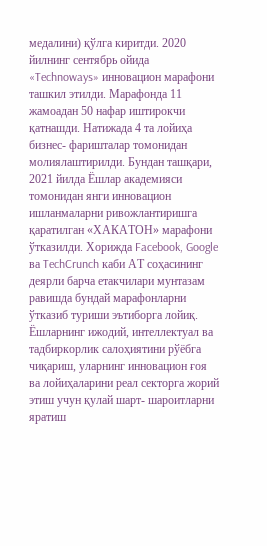медалини) қўлга киритди. 2020 йилнинг сентябрь ойида «Technoways» инновацион марафони ташкил этилди. Марафонда 11 жамоадан 50 нафар иштирокчи қатнашди. Натижада 4 та лойиҳа бизнес- фаришталар томонидан молиялаштирилди. Бундан ташқари, 2021 йилда Ёшлар академияси томонидан янги инновацион ишланмаларни ривожлантиришга қаратилган «ХАКАТОН» марафони ўтказилди. Хорижда Facebook, Google ва TechCrunch каби АТ соҳасининг деярли барча етакчилари мунтазам равишда бундай марафонларни ўтказиб туриши эътиборга лойиқ. Ёшларнинг ижодий, интеллектуал ва тадбиркорлик салоҳиятини рўёбга чиқариш, уларнинг инновацион ғоя ва лойиҳаларини реал секторга жорий этиш учун қулай шарт- шароитларни яратиш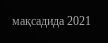мақсадида 2021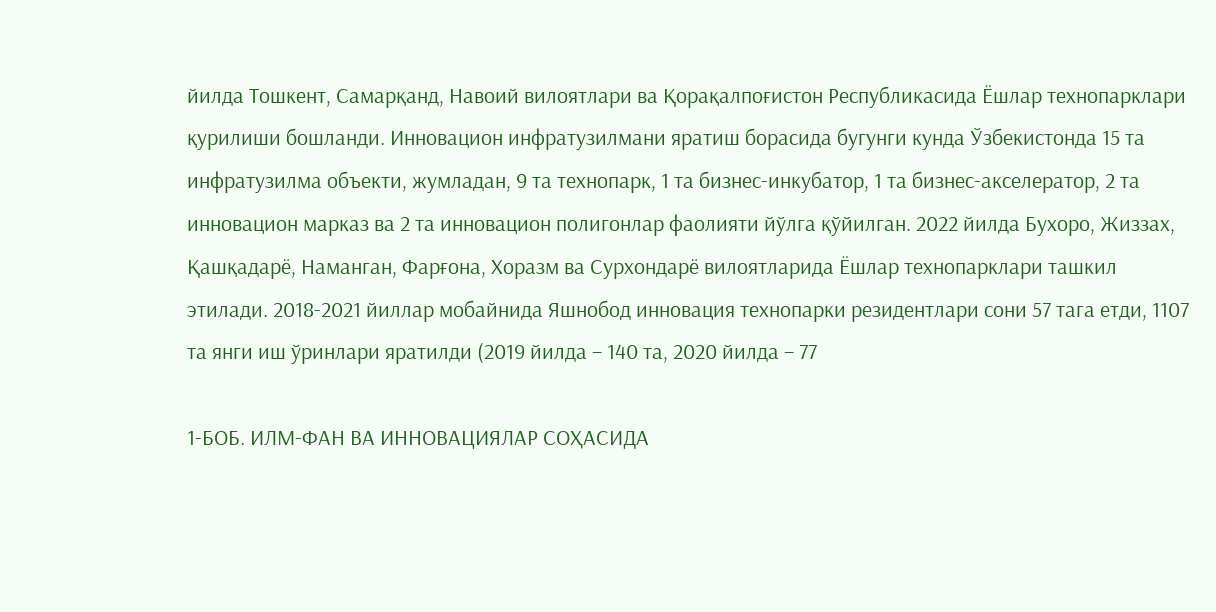йилда Тошкент, Самарқанд, Навоий вилоятлари ва Қорақалпоғистон Республикасида Ёшлар технопарклари қурилиши бошланди. Инновацион инфратузилмани яратиш борасида бугунги кунда Ўзбекистонда 15 та инфратузилма объекти, жумладан, 9 та технопарк, 1 та бизнес-инкубатор, 1 та бизнес-акселератор, 2 та инновацион марказ ва 2 та инновацион полигонлар фаолияти йўлга қўйилган. 2022 йилда Бухоро, Жиззах, Қашқадарё, Наманган, Фарғона, Хоразм ва Сурхондарё вилоятларида Ёшлар технопарклари ташкил этилади. 2018-2021 йиллар мобайнида Яшнобод инновация технопарки резидентлари сони 57 тага етди, 1107 та янги иш ўринлари яратилди (2019 йилда – 140 та, 2020 йилда – 77

1-БОБ. ИЛМ-ФАН ВА ИННОВАЦИЯЛАР СОҲАСИДА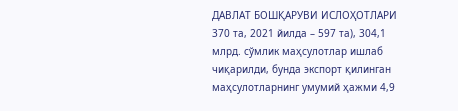ДАВЛАТ БОШҚАРУВИ ИСЛОҲОТЛАРИ 370 та, 2021 йилда – 597 та), 304,1 млрд. сўмлик маҳсулотлар ишлаб чиқарилди, бунда экспорт қилинган маҳсулотларнинг умумий ҳажми 4,9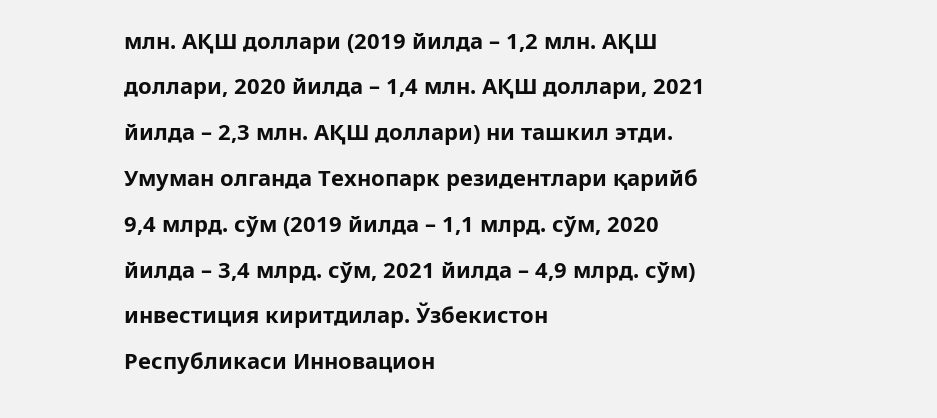млн. АҚШ доллари (2019 йилда – 1,2 млн. АҚШ доллари, 2020 йилда – 1,4 млн. АҚШ доллари, 2021 йилда – 2,3 млн. АҚШ доллари) ни ташкил этди. Умуман олганда Технопарк резидентлари қарийб 9,4 млрд. сўм (2019 йилда – 1,1 млрд. сўм, 2020 йилда – 3,4 млрд. сўм, 2021 йилда – 4,9 млрд. сўм) инвестиция киритдилар. Ўзбекистон Республикаси Инновацион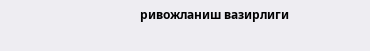ривожланиш вазирлиги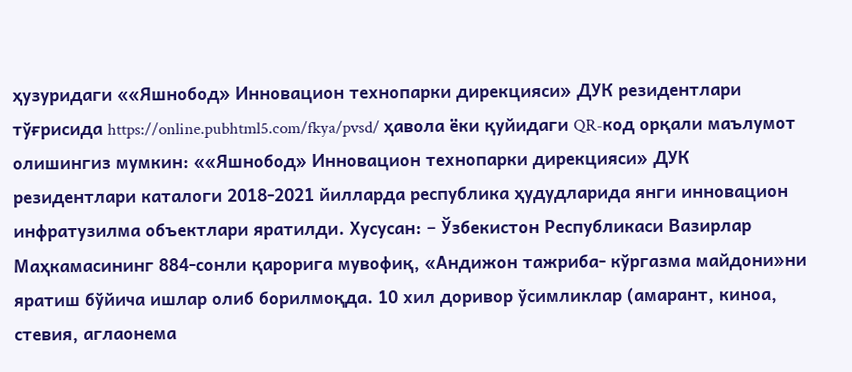ҳузуридаги ««Яшнобод» Инновацион технопарки дирекцияси» ДУК резидентлари тўғрисида https://online.pubhtml5.com/fkya/pvsd/ ҳавола ёки қуйидаги QR-код орқали маълумот олишингиз мумкин: ««Яшнобод» Инновацион технопарки дирекцияси» ДУК резидентлари каталоги 2018-2021 йилларда республика ҳудудларида янги инновацион инфратузилма объектлари яратилди. Хусусан: − Ўзбекистон Республикаси Вазирлар Маҳкамасининг 884-сонли қарорига мувофиқ, «Андижон тажриба- кўргазма майдони»ни яратиш бўйича ишлар олиб борилмоқда. 10 хил доривор ўсимликлар (амарант, киноа, стевия, аглаонема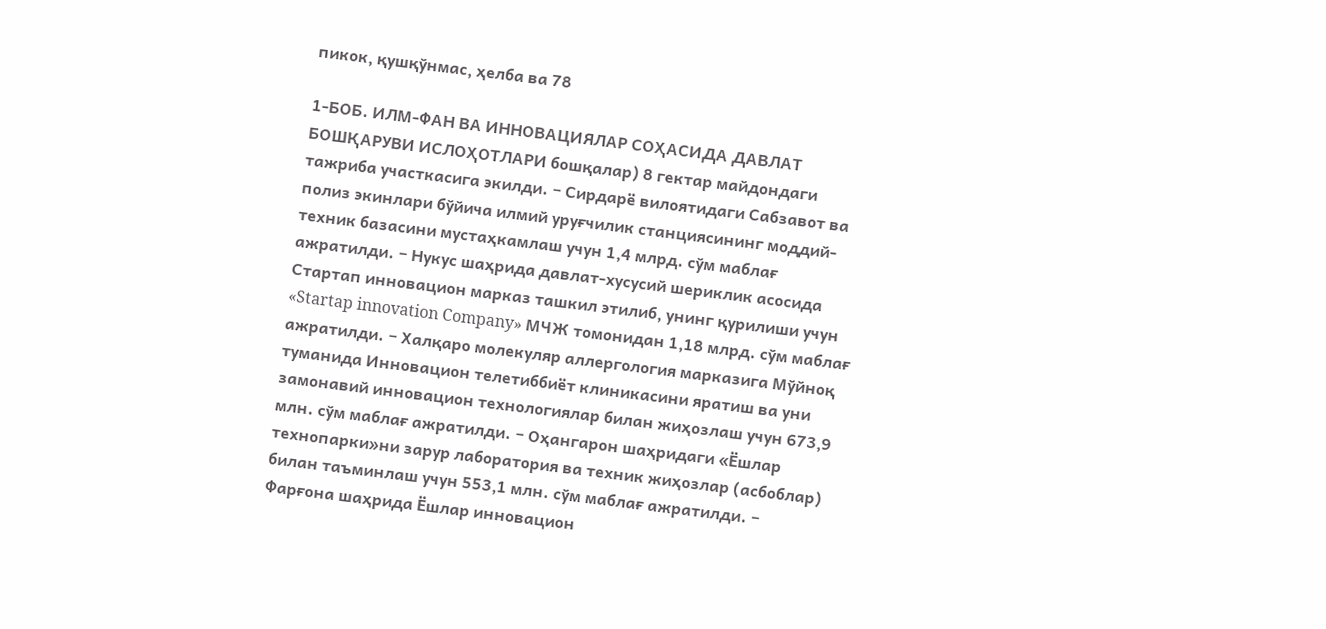пикок, қушқўнмас, ҳелба ва 78

1-БОБ. ИЛМ-ФАН ВА ИННОВАЦИЯЛАР СОҲАСИДА ДАВЛАТ БОШҚАРУВИ ИСЛОҲОТЛАРИ бошқалар) 8 гектар майдондаги тажриба участкасига экилди. − Сирдарё вилоятидаги Сабзавот ва полиз экинлари бўйича илмий уруғчилик станциясининг моддий-техник базасини мустаҳкамлаш учун 1,4 млрд. сўм маблағ ажратилди. − Нукус шаҳрида давлат-хусусий шериклик асосида Стартап инновацион марказ ташкил этилиб, унинг қурилиши учун «Startap innovation Company» МЧЖ томонидан 1,18 млрд. сўм маблағ ажратилди. − Халқаро молекуляр аллергология марказига Мўйноқ туманида Инновацион телетиббиёт клиникасини яратиш ва уни замонавий инновацион технологиялар билан жиҳозлаш учун 673,9 млн. сўм маблағ ажратилди. − Оҳангарон шаҳридаги «Ёшлар технопарки»ни зарур лаборатория ва техник жиҳозлар (асбоблар) билан таъминлаш учун 553,1 млн. сўм маблағ ажратилди. − Фарғона шаҳрида Ёшлар инновацион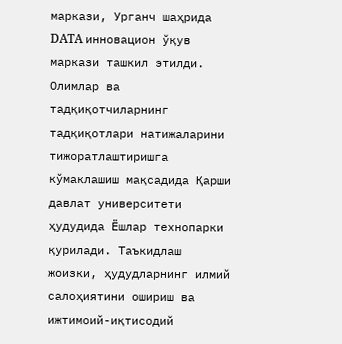маркази, Урганч шаҳрида DATA инновацион ўқув маркази ташкил этилди. Олимлар ва тадқиқотчиларнинг тадқиқотлари натижаларини тижоратлаштиришга кўмаклашиш мақсадида Қарши давлат университети ҳудудида Ёшлар технопарки қурилади. Таъкидлаш жоизки, ҳудудларнинг илмий салоҳиятини ошириш ва ижтимоий-иқтисодий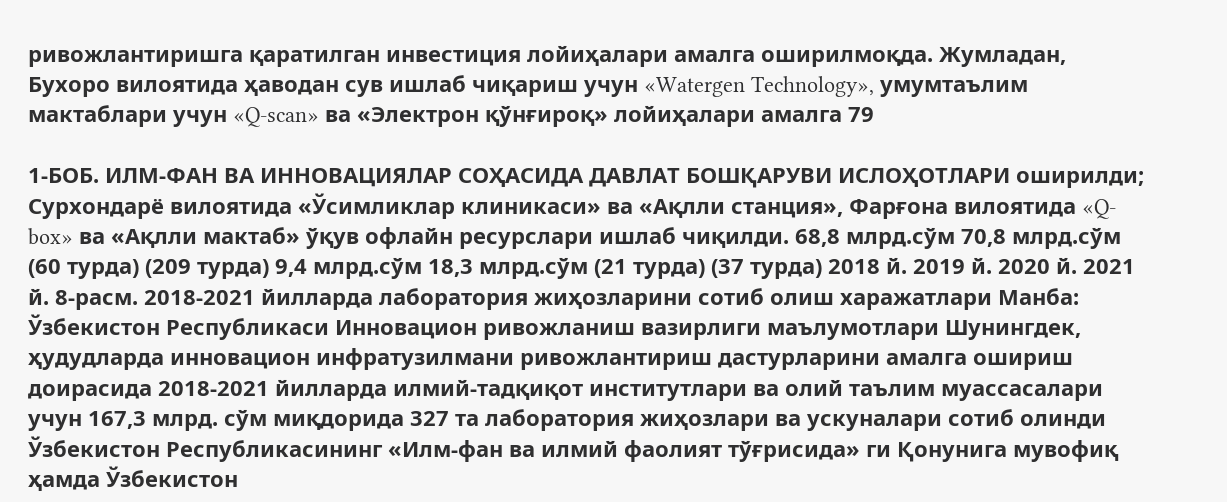ривожлантиришга қаратилган инвестиция лойиҳалари амалга оширилмоқда. Жумладан, Бухоро вилоятида ҳаводан сув ишлаб чиқариш учун «Watergen Technology», умумтаълим мактаблари учун «Q-scan» ва «Электрон қўнғироқ» лойиҳалари амалга 79

1-БОБ. ИЛМ-ФАН ВА ИННОВАЦИЯЛАР СОҲАСИДА ДАВЛАТ БОШҚАРУВИ ИСЛОҲОТЛАРИ оширилди; Сурхондарё вилоятида «Ўсимликлар клиникаси» ва «Ақлли станция», Фарғона вилоятида «Q-box» ва «Ақлли мактаб» ўқув офлайн ресурслари ишлаб чиқилди. 68,8 млрд.сўм 70,8 млрд.сўм (60 турда) (209 турда) 9,4 млрд.сўм 18,3 млрд.сўм (21 турда) (37 турда) 2018 й. 2019 й. 2020 й. 2021 й. 8-расм. 2018-2021 йилларда лаборатория жиҳозларини сотиб олиш харажатлари Манба: Ўзбекистон Республикаси Инновацион ривожланиш вазирлиги маълумотлари Шунингдек, ҳудудларда инновацион инфратузилмани ривожлантириш дастурларини амалга ошириш доирасида 2018-2021 йилларда илмий-тадқиқот институтлари ва олий таълим муассасалари учун 167,3 млрд. сўм миқдорида 327 та лаборатория жиҳозлари ва ускуналари сотиб олинди Ўзбекистон Республикасининг «Илм-фан ва илмий фаолият тўғрисида» ги Қонунига мувофиқ ҳамда Ўзбекистон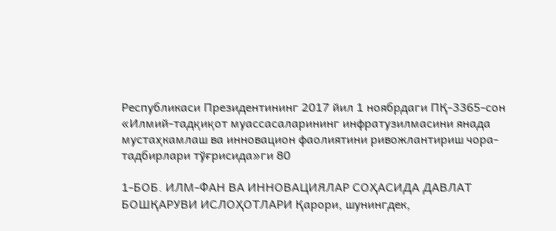Республикаси Президентининг 2017 йил 1 ноябрдаги ПҚ-3365-сон «Илмий-тадқиқот муассасаларининг инфратузилмасини янада мустаҳкамлаш ва инновацион фаолиятини ривожлантириш чора-тадбирлари тўғрисида»ги 80

1-БОБ. ИЛМ-ФАН ВА ИННОВАЦИЯЛАР СОҲАСИДА ДАВЛАТ БОШҚАРУВИ ИСЛОҲОТЛАРИ Қарори, шунингдек,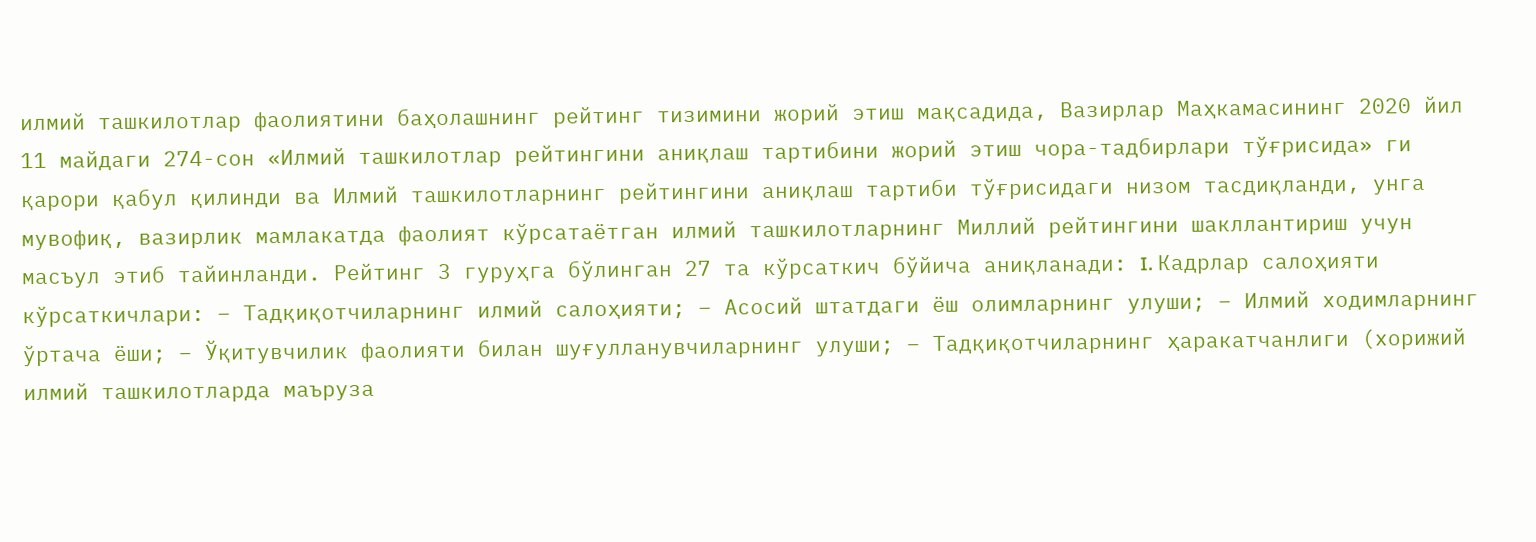илмий ташкилотлар фаолиятини баҳолашнинг рейтинг тизимини жорий этиш мақсадида, Вазирлар Маҳкамасининг 2020 йил 11 майдаги 274-сон «Илмий ташкилотлар рейтингини аниқлаш тартибини жорий этиш чора-тадбирлари тўғрисида» ги қарори қабул қилинди ва Илмий ташкилотларнинг рейтингини аниқлаш тартиби тўғрисидаги низом тасдиқланди, унга мувофиқ, вазирлик мамлакатда фаолият кўрсатаётган илмий ташкилотларнинг Миллий рейтингини шакллантириш учун масъул этиб тайинланди. Рейтинг 3 гуруҳга бўлинган 27 та кўрсаткич бўйича аниқланади: I. Кадрлар салоҳияти кўрсаткичлари: − Тадқиқотчиларнинг илмий салоҳияти; − Асосий штатдаги ёш олимларнинг улуши; − Илмий ходимларнинг ўртача ёши; − Ўқитувчилик фаолияти билан шуғулланувчиларнинг улуши; − Тадқиқотчиларнинг ҳаракатчанлиги (хорижий илмий ташкилотларда маъруза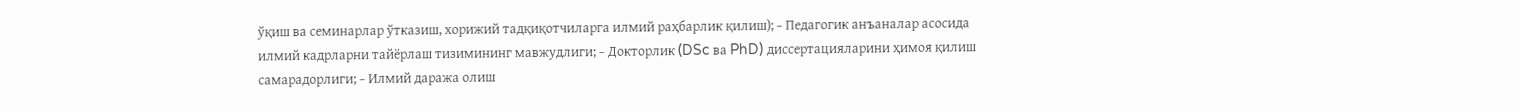ўқиш ва семинарлар ўтказиш, хорижий тадқиқотчиларга илмий раҳбарлик қилиш); − Педагогик анъаналар асосида илмий кадрларни тайёрлаш тизимининг мавжудлиги; − Докторлик (DSc ва PhD) диссертацияларини ҳимоя қилиш самарадорлиги; − Илмий даража олиш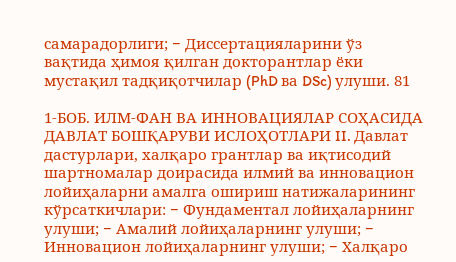самарадорлиги; − Диссертацияларини ўз вақтида ҳимоя қилган докторантлар ёки мустақил тадқиқотчилар (PhD ва DSc) улуши. 81

1-БОБ. ИЛМ-ФАН ВА ИННОВАЦИЯЛАР СОҲАСИДА ДАВЛАТ БОШҚАРУВИ ИСЛОҲОТЛАРИ II. Давлат дастурлари, халқаро грантлар ва иқтисодий шартномалар доирасида илмий ва инновацион лойиҳаларни амалга ошириш натижаларининг кўрсаткичлари: − Фундаментал лойиҳаларнинг улуши; − Амалий лойиҳаларнинг улуши; − Инновацион лойиҳаларнинг улуши; − Халқаро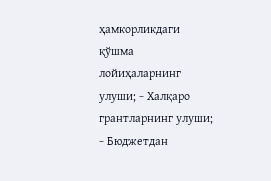ҳамкорликдаги қўшма лойиҳаларнинг улуши; − Халқаро грантларнинг улуши; − Бюджетдан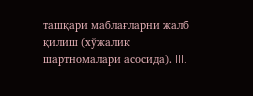ташқари маблағларни жалб қилиш (хўжалик шартномалари асосида). III.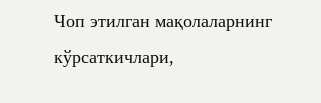Чоп этилган мақолаларнинг кўрсаткичлари,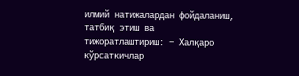илмий натижалардан фойдаланиш, татбиқ этиш ва тижоратлаштириш: − Халқаро кўрсаткичлар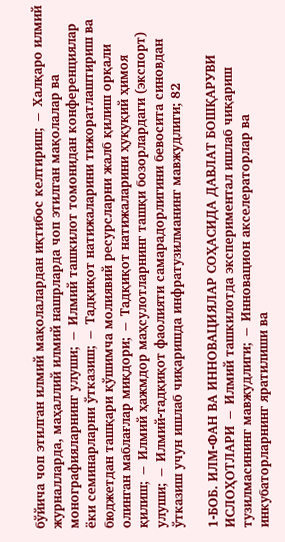бўйича чоп этилган илмий мақолалардан иқтибос келтириш; − Халқаро илмий журналларда, маҳаллий илмий нашрларда чоп этилган мақолалар ва монографияларнинг улуши; − Илмий ташкилот томонидан конференциялар ёки семинарларни ўтказиш; − Тадқиқот натижаларини тижоратлаштириш ва бюджетдан ташқари қўшимча молиявий ресурсларни жалб қилиш орқали олинган маблағлар миқдори; − Тадқиқот натижаларини ҳуқуқий ҳимоя қилиш; − Илмий ҳажмдор маҳсулотларнинг ташқи бозорлардаги (экспорт) улуши; − Илмий-тадқиқот фаолияти самарадорлигини бевосита синовдан ўтказиш учун ишлаб чиқаришда инфратузилманинг мавжудлиги; 82

1-БОБ. ИЛМ-ФАН ВА ИННОВАЦИЯЛАР СОҲАСИДА ДАВЛАТ БОШҚАРУВИ ИСЛОҲОТЛАРИ − Илмий ташкилотда экспериментал ишлаб чиқариш тузилмасининг мавжудлиги; − Инновацион акселераторлар ва инкубаторларнинг яратилиши ва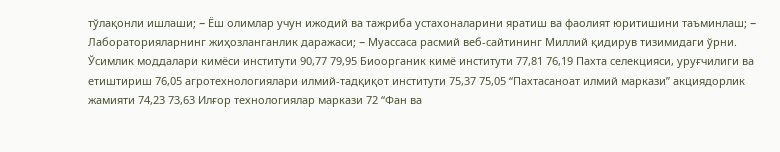тўлақонли ишлаши; − Ёш олимлар учун ижодий ва тажриба устахоналарини яратиш ва фаолият юритишини таъминлаш; − Лабораторияларнинг жиҳозланганлик даражаси; − Муассаса расмий веб-сайтининг Миллий қидирув тизимидаги ўрни. Ўсимлик моддалари кимёси институти 90,77 79,95 Биоорганик кимё институти 77,81 76,19 Пахта селекцияси, уруғчилиги ва етиштириш 76,05 агротехнологиялари илмий-тадқиқот институти 75,37 75,05 “Пахтасаноат илмий маркази” акциядорлик жамияти 74,23 73,63 Илғор технологиялар маркази 72 “Фан ва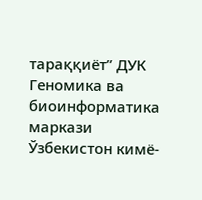тараққиёт” ДУК Геномика ва биоинформатика маркази Ўзбекистон кимё-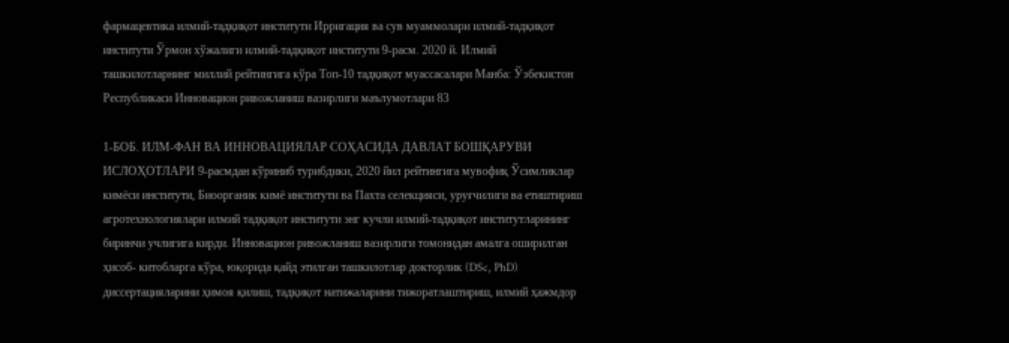фармацевтика илмий-тадқиқот институти Ирригация ва сув муаммолари илмий-тадқиқот институти Ўрмон хўжалиги илмий-тадқиқот институти 9-расм. 2020 й. Илмий ташкилотларнинг миллий рейтингига кўра Топ-10 тадқиқот муассасалари Манба: Ўзбекистон Республикаси Инновацион ривожланиш вазирлиги маълумотлари 83

1-БОБ. ИЛМ-ФАН ВА ИННОВАЦИЯЛАР СОҲАСИДА ДАВЛАТ БОШҚАРУВИ ИСЛОҲОТЛАРИ 9-расмдан кўриниб турибдики, 2020 йил рейтингига мувофиқ Ўсимликлар кимёси институти, Биоорганик кимё институти ва Пахта селекцияси, уруғчилиги ва етиштириш агротехнологиялари илмий тадқиқот институти энг кучли илмий-тадқиқот институтларининг биринчи учлигига кирди. Инновацион ривожланиш вазирлиги томонидан амалга оширилган ҳисоб- китобларга кўра, юқорида қайд этилган ташкилотлар докторлик (DSc, PhD) диссертацияларини ҳимоя қилиш, тадқиқот натижаларини тижоратлаштириш, илмий ҳажмдор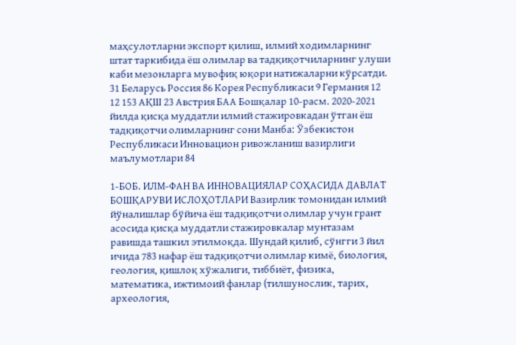маҳсулотларни экспорт қилиш, илмий ходимларнинг штат таркибида ёш олимлар ва тадқиқотчиларнинг улуши каби мезонларга мувофиқ юқори натижаларни кўрсатди. 31 Беларусь Россия 86 Корея Республикаси 9 Германия 12 12 153 АҚШ 23 Австрия БАА Бошқалар 10-расм. 2020-2021 йилда қисқа муддатли илмий стажировкадан ўтган ёш тадқиқотчи олимларнинг сони Манба: Ўзбекистон Республикаси Инновацион ривожланиш вазирлиги маълумотлари 84

1-БОБ. ИЛМ-ФАН ВА ИННОВАЦИЯЛАР СОҲАСИДА ДАВЛАТ БОШҚАРУВИ ИСЛОҲОТЛАРИ Вазирлик томонидан илмий йўналишлар бўйича ёш тадқиқотчи олимлар учун грант асосида қисқа муддатли стажировкалар мунтазам равишда ташкил этилмоқда. Шундай қилиб, сўнгги 3 йил ичида 783 нафар ёш тадқиқотчи олимлар кимё, биология, геология, қишлоқ хўжалиги, тиббиёт, физика, математика, ижтимоий фанлар (тилшунослик, тарих, археология,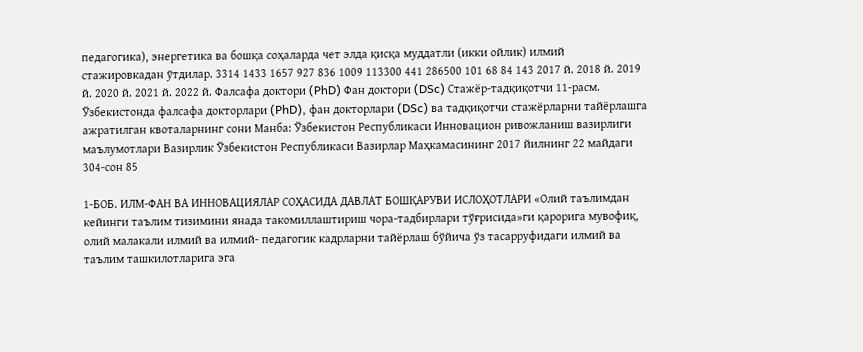педагогика), энергетика ва бошқа соҳаларда чет элда қисқа муддатли (икки ойлик) илмий стажировкадан ўтдилар. 3314 1433 1657 927 836 1009 113300 441 286500 101 68 84 143 2017 й. 2018 й. 2019 й. 2020 й. 2021 й. 2022 й. Фалсафа доктори (PhD) Фан доктори (DSc) Стажёр-тадқиқотчи 11-расм. Ўзбекистонда фалсафа докторлари (PhD), фан докторлари (DSc) ва тадқиқотчи стажёрларни тайёрлашга ажратилган квоталарнинг сони Манба: Ўзбекистон Республикаси Инновацион ривожланиш вазирлиги маълумотлари Вазирлик Ўзбекистон Республикаси Вазирлар Маҳкамасининг 2017 йилнинг 22 майдаги 304-сон 85

1-БОБ. ИЛМ-ФАН ВА ИННОВАЦИЯЛАР СОҲАСИДА ДАВЛАТ БОШҚАРУВИ ИСЛОҲОТЛАРИ «Олий таълимдан кейинги таълим тизимини янада такомиллаштириш чора-тадбирлари тўғрисида»ги қарорига мувофиқ, олий малакали илмий ва илмий- педагогик кадрларни тайёрлаш бўйича ўз тасарруфидаги илмий ва таълим ташкилотларига эга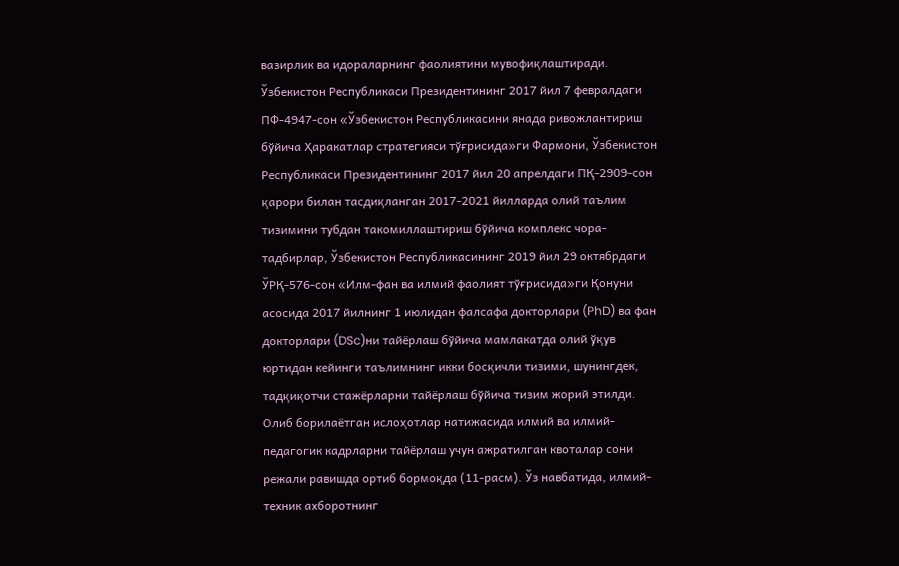вазирлик ва идораларнинг фаолиятини мувофиқлаштиради. Ўзбекистон Республикаси Президентининг 2017 йил 7 февралдаги ПФ-4947-сон «Ўзбекистон Республикасини янада ривожлантириш бўйича Ҳаракатлар стратегияси тўғрисида»ги Фармони, Ўзбекистон Республикаси Президентининг 2017 йил 20 апрелдаги ПҚ-2909-сон қарори билан тасдиқланган 2017-2021 йилларда олий таълим тизимини тубдан такомиллаштириш бўйича комплекс чора-тадбирлар, Ўзбекистон Республикасининг 2019 йил 29 октябрдаги ЎРҚ-576-сон «Илм-фан ва илмий фаолият тўғрисида»ги Қонуни асосида 2017 йилнинг 1 июлидан фалсафа докторлари (PhD) ва фан докторлари (DSc)ни тайёрлаш бўйича мамлакатда олий ўқув юртидан кейинги таълимнинг икки босқичли тизими, шунингдек, тадқиқотчи стажёрларни тайёрлаш бўйича тизим жорий этилди. Олиб борилаётган ислоҳотлар натижасида илмий ва илмий-педагогик кадрларни тайёрлаш учун ажратилган квоталар сони режали равишда ортиб бормоқда (11-расм). Ўз навбатида, илмий-техник ахборотнинг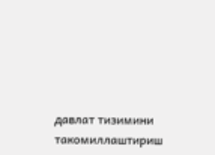давлат тизимини такомиллаштириш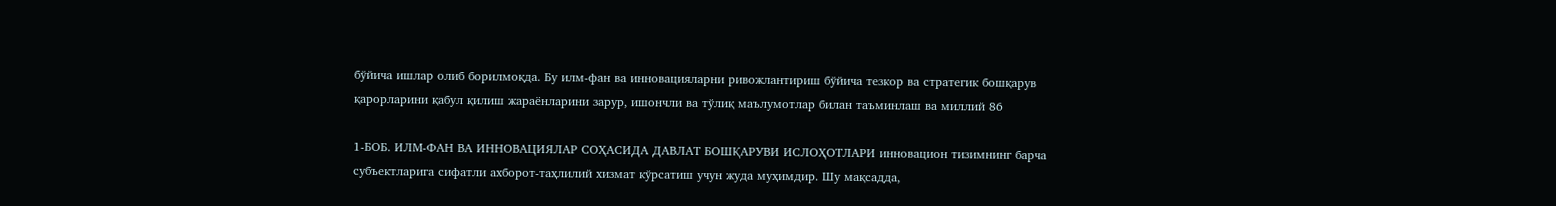бўйича ишлар олиб борилмоқда. Бу илм-фан ва инновацияларни ривожлантириш бўйича тезкор ва стратегик бошқарув қарорларини қабул қилиш жараёнларини зарур, ишончли ва тўлиқ маълумотлар билан таъминлаш ва миллий 86

1-БОБ. ИЛМ-ФАН ВА ИННОВАЦИЯЛАР СОҲАСИДА ДАВЛАТ БОШҚАРУВИ ИСЛОҲОТЛАРИ инновацион тизимнинг барча субъектларига сифатли ахборот-таҳлилий хизмат кўрсатиш учун жуда муҳимдир. Шу мақсадда,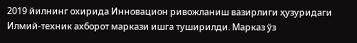2019 йилнинг охирида Инновацион ривожланиш вазирлиги ҳузуридаги Илмий-техник ахборот маркази ишга туширилди. Марказ ўз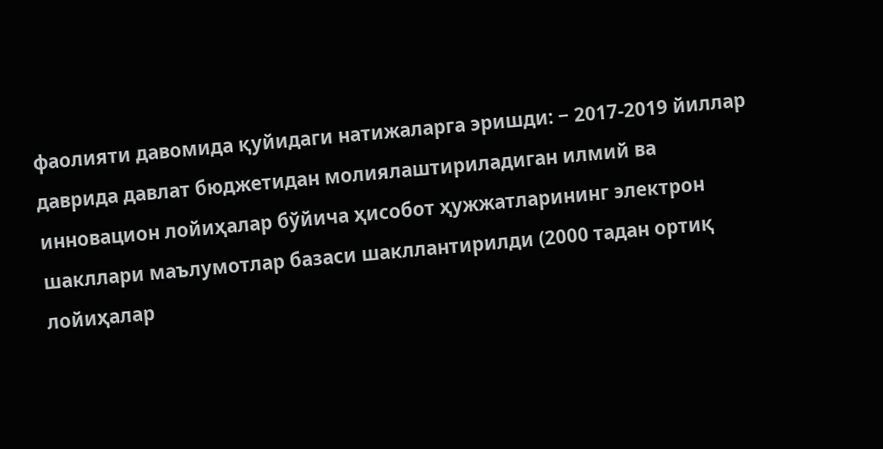фаолияти давомида қуйидаги натижаларга эришди: − 2017-2019 йиллар даврида давлат бюджетидан молиялаштириладиган илмий ва инновацион лойиҳалар бўйича ҳисобот ҳужжатларининг электрон шакллари маълумотлар базаси шакллантирилди (2000 тадан ортиқ лойиҳалар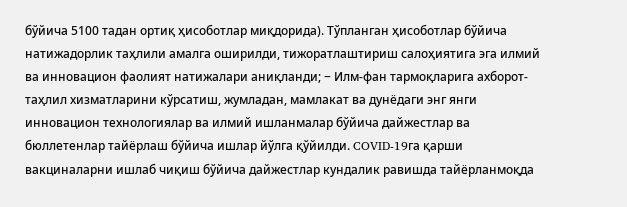бўйича 5100 тадан ортиқ ҳисоботлар миқдорида). Тўпланган ҳисоботлар бўйича натижадорлик таҳлили амалга оширилди, тижоратлаштириш салоҳиятига эга илмий ва инновацион фаолият натижалари аниқланди; − Илм-фан тармоқларига ахборот-таҳлил хизматларини кўрсатиш, жумладан, мамлакат ва дунёдаги энг янги инновацион технологиялар ва илмий ишланмалар бўйича дайжестлар ва бюллетенлар тайёрлаш бўйича ишлар йўлга қўйилди. COVID-19га қарши вакциналарни ишлаб чиқиш бўйича дайжестлар кундалик равишда тайёрланмоқда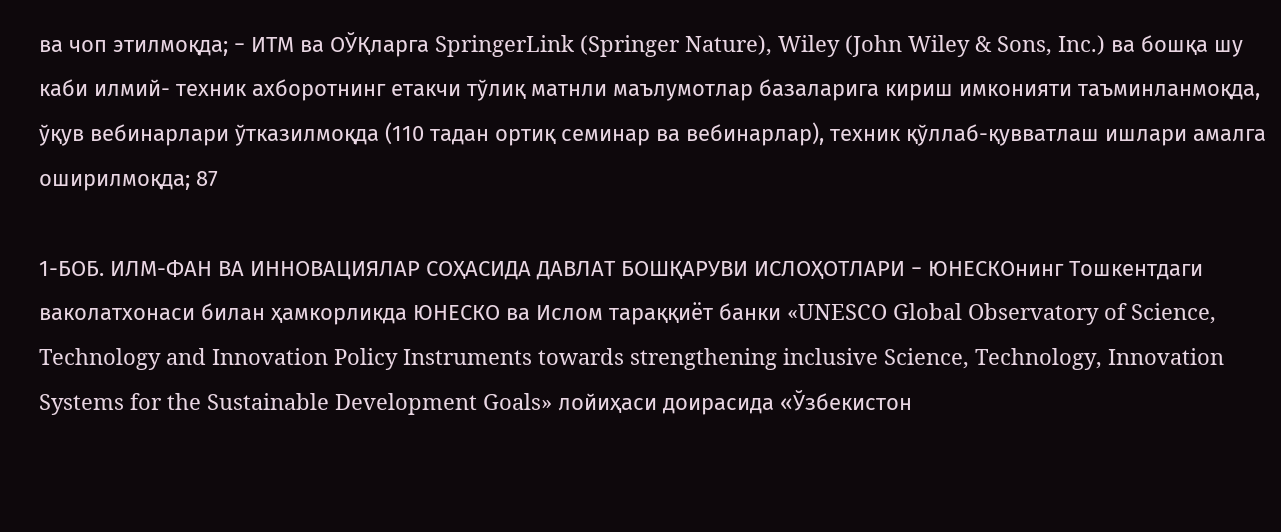ва чоп этилмоқда; − ИТМ ва ОЎҚларга SpringerLink (Springer Nature), Wiley (John Wiley & Sons, Inc.) ва бошқа шу каби илмий- техник ахборотнинг етакчи тўлиқ матнли маълумотлар базаларига кириш имконияти таъминланмоқда, ўқув вебинарлари ўтказилмоқда (110 тадан ортиқ семинар ва вебинарлар), техник қўллаб-қувватлаш ишлари амалга оширилмоқда; 87

1-БОБ. ИЛМ-ФАН ВА ИННОВАЦИЯЛАР СОҲАСИДА ДАВЛАТ БОШҚАРУВИ ИСЛОҲОТЛАРИ − ЮНЕСКОнинг Тошкентдаги ваколатхонаси билан ҳамкорликда ЮНЕСКО ва Ислом тараққиёт банки «UNESCO Global Observatory of Science, Technology and Innovation Policy Instruments towards strengthening inclusive Science, Technology, Innovation Systems for the Sustainable Development Goals» лойиҳаси доирасида «Ўзбекистон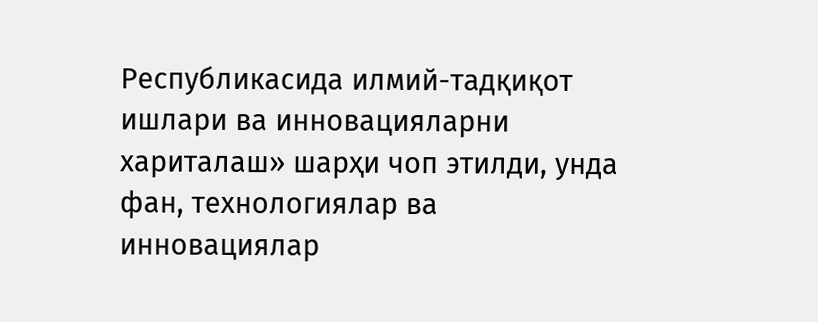Республикасида илмий-тадқиқот ишлари ва инновацияларни хариталаш» шарҳи чоп этилди, унда фан, технологиялар ва инновациялар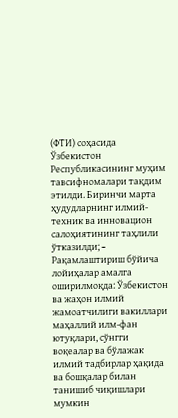(ФТИ) соҳасида Ўзбекистон Республикасининг муҳим тавсифномалари тақдим этилди. Биринчи марта ҳудудларнинг илмий-техник ва инновацион салоҳиятининг таҳлили ўтказилди; − Рақамлаштириш бўйича лойиҳалар амалга оширилмоқда: Ўзбекистон ва жаҳон илмий жамоатчилиги вакиллари маҳаллий илм-фан ютуқлари, сўнгги воқеалар ва бўлажак илмий тадбирлар ҳақида ва бошқалар билан танишиб чиқишлари мумкин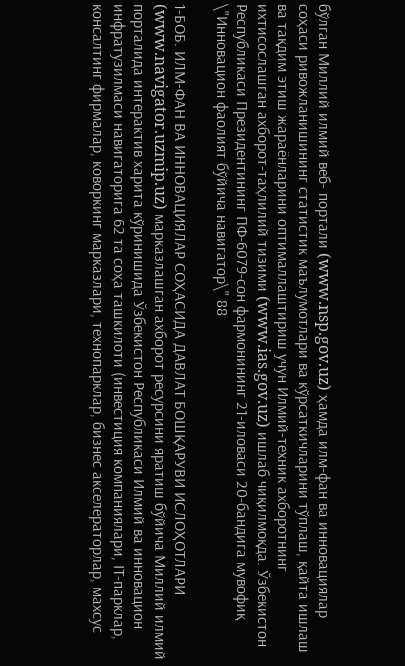бўлган Миллий илмий веб- портали (www.nsp.gov.uz) ҳамда илм-фан ва инновациялар соҳаси ривожланишининг статистик маълумотлари ва кўрсаткичларини тўплаш, қайта ишлаш ва тақдим этиш жараёнларини оптималлаштириш учун Илмий-техник ахборотнинг ихтисослашган ахборот-таҳлилий тизими (www.ias.gov.uz) ишлаб чиқилмоқда. Ўзбекистон Республикаси Президентининг ПФ-6079-сон фармонининг 21-иловаси 20-бандига мувофиқ \"Инновацион фаолият бўйича навигатор\" 88

1-БОБ. ИЛМ-ФАН ВА ИННОВАЦИЯЛАР СОҲАСИДА ДАВЛАТ БОШҚАРУВИ ИСЛОҲОТЛАРИ (www.navigator.uzmip.uz) марказлашган ахборот ресурсини яратиш бўйича Миллий илмий порталида интерактив харита кўринишида Ўзбекистон Республикаси Илмий ва инновацион инфратузилмаси навигаторига 62 та соҳа ташкилоти (инвестиция компаниялари, IТ-парклар, консалтинг фирмалар, коворкинг марказлари, технопарклар, бизнес акселераторлар, махсус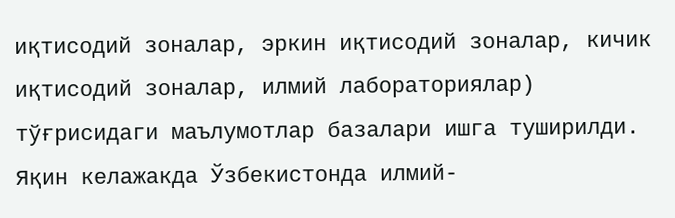иқтисодий зоналар, эркин иқтисодий зоналар, кичик иқтисодий зоналар, илмий лабораториялар) тўғрисидаги маълумотлар базалари ишга туширилди. Яқин келажакда Ўзбекистонда илмий-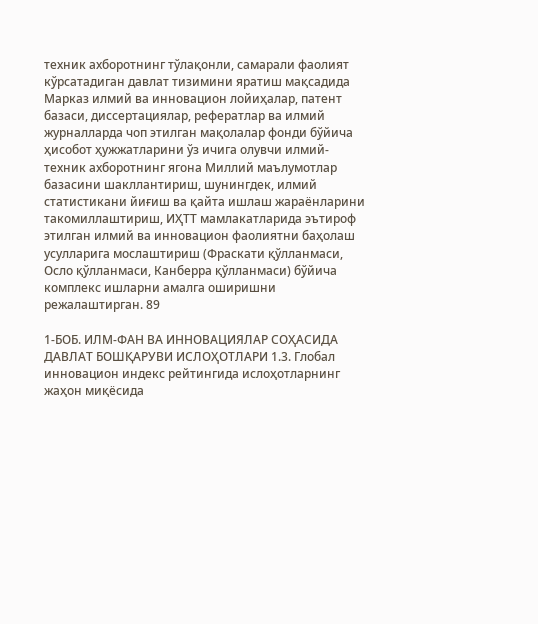техник ахборотнинг тўлақонли, самарали фаолият кўрсатадиган давлат тизимини яратиш мақсадида Марказ илмий ва инновацион лойиҳалар, патент базаси, диссертациялар, рефератлар ва илмий журналларда чоп этилган мақолалар фонди бўйича ҳисобот ҳужжатларини ўз ичига олувчи илмий-техник ахборотнинг ягона Миллий маълумотлар базасини шакллантириш, шунингдек, илмий статистикани йиғиш ва қайта ишлаш жараёнларини такомиллаштириш, ИҲТТ мамлакатларида эътироф этилган илмий ва инновацион фаолиятни баҳолаш усулларига мослаштириш (Фраскати қўлланмаси, Осло қўлланмаси, Канберра қўлланмаси) бўйича комплекс ишларни амалга оширишни режалаштирган. 89

1-БОБ. ИЛМ-ФАН ВА ИННОВАЦИЯЛАР СОҲАСИДА ДАВЛАТ БОШҚАРУВИ ИСЛОҲОТЛАРИ 1.3. Глобал инновацион индекс рейтингида ислоҳотларнинг жаҳон миқёсида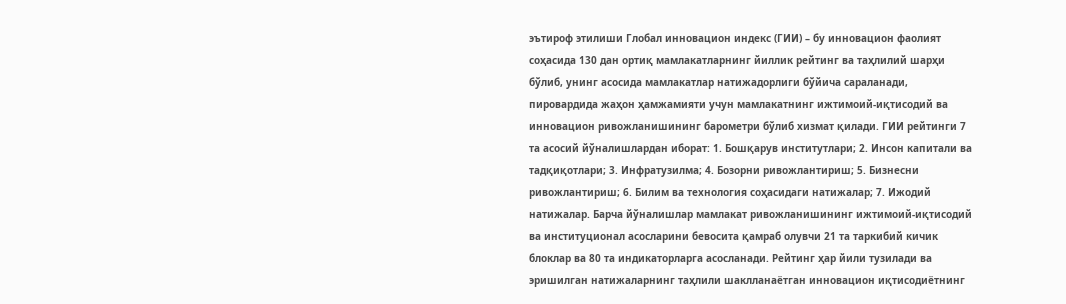эътироф этилиши Глобал инновацион индекс (ГИИ) – бу инновацион фаолият соҳасида 130 дан ортиқ мамлакатларнинг йиллик рейтинг ва таҳлилий шарҳи бўлиб, унинг асосида мамлакатлар натижадорлиги бўйича сараланади, пировардида жаҳон ҳамжамияти учун мамлакатнинг ижтимоий-иқтисодий ва инновацион ривожланишининг барометри бўлиб хизмат қилади. ГИИ рейтинги 7 та асосий йўналишлардан иборат: 1. Бошқарув институтлари; 2. Инсон капитали ва тадқиқотлари; 3. Инфратузилма; 4. Бозорни ривожлантириш; 5. Бизнесни ривожлантириш; 6. Билим ва технология соҳасидаги натижалар; 7. Ижодий натижалар. Барча йўналишлар мамлакат ривожланишининг ижтимоий-иқтисодий ва институционал асосларини бевосита қамраб олувчи 21 та таркибий кичик блоклар ва 80 та индикаторларга асосланади. Рейтинг ҳар йили тузилади ва эришилган натижаларнинг таҳлили шаклланаётган инновацион иқтисодиётнинг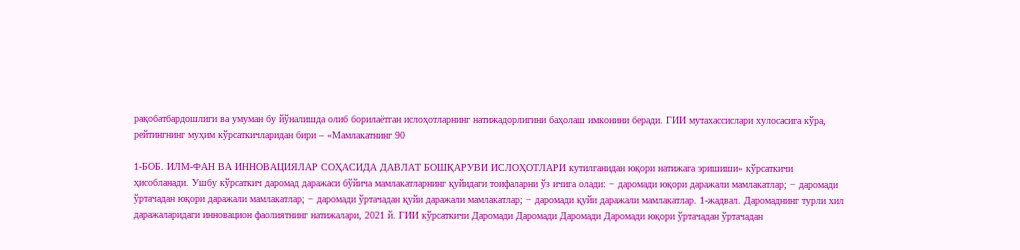рақобатбардошлиги ва умуман бу йўналишда олиб борилаётган ислоҳотларнинг натижадорлигини баҳолаш имконини беради. ГИИ мутахассислари хулосасига кўра, рейтингнинг муҳим кўрсаткичларидан бири – «Мамлакатнинг 90

1-БОБ. ИЛМ-ФАН ВА ИННОВАЦИЯЛАР СОҲАСИДА ДАВЛАТ БОШҚАРУВИ ИСЛОҲОТЛАРИ кутилганидан юқори натижага эришиши» кўрсаткичи ҳисобланади. Ушбу кўрсаткич даромад даражаси бўйича мамлакатларнинг қуйидаги тоифаларни ўз ичига олади: − даромади юқори даражали мамлакатлар; − даромади ўртачадан юқори даражали мамлакатлар; − даромади ўртачадан қуйи даражали мамлакатлар; − даромади қуйи даражали мамлакатлар. 1-жадвал. Даромаднинг турли хил даражаларидаги инновацион фаолиятнинг натижалари, 2021 й. ГИИ кўрсаткичи Даромади Даромади Даромади Даромади юқори ўртачадан ўртачадан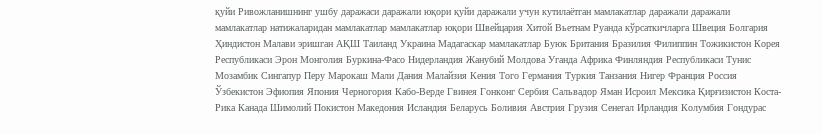қуйи Ривожланишнинг ушбу даражаси даражали юқори қуйи даражали учун кутилаётган мамлакатлар даражали даражали мамлакатлар натижаларидан мамлакатлар мамлакатлар юқори Швейцария Хитой Вьетнам Руанда кўрсаткичларга Швеция Болгария Ҳиндистон Малави эришган АҚШ Таиланд Украина Мадагаскар мамлакатлар Буюк Британия Бразилия Филиппин Тожикистон Корея Республикаси Эрон Монголия Буркина-Фасо Нидерландия Жанубий Молдова Уганда Африка Финляндия Республикаси Тунис Мозамбик Сингапур Перу Марокаш Мали Дания Малайзия Кения Того Германия Туркия Танзания Нигер Франция Россия Ўзбекистон Эфиопия Япония Черногория Кабо-Верде Гвинея Гонконг Сербия Сальвадор Яман Исроил Мексика Қирғизистон Коста-Рика Канада Шимолий Покистон Македония Исландия Беларусь Боливия Австрия Грузия Сенегал Ирландия Колумбия Гондурас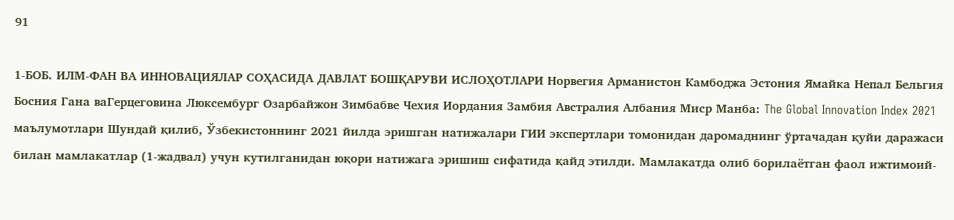91

1-БОБ. ИЛМ-ФАН ВА ИННОВАЦИЯЛАР СОҲАСИДА ДАВЛАТ БОШҚАРУВИ ИСЛОҲОТЛАРИ Норвегия Арманистон Камбоджа Эстония Ямайка Непал Бельгия Босния Гана ваГерцеговина Люксембург Озарбайжон Зимбабве Чехия Иордания Замбия Австралия Албания Миср Манба: The Global Innovation Index 2021 маълумотлари Шундай қилиб, Ўзбекистоннинг 2021 йилда эришган натижалари ГИИ экспертлари томонидан даромаднинг ўртачадан қуйи даражаси билан мамлакатлар (1-жадвал) учун кутилганидан юқори натижага эришиш сифатида қайд этилди. Мамлакатда олиб борилаётган фаол ижтимоий-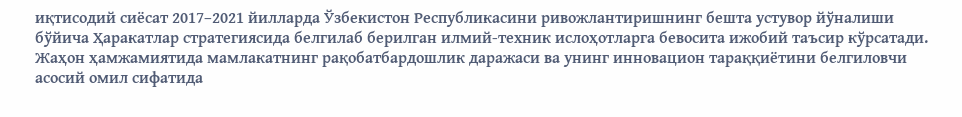иқтисодий сиёсат 2017–2021 йилларда Ўзбекистон Республикасини ривожлантиришнинг бешта устувор йўналиши бўйича Ҳаракатлар стратегиясида белгилаб берилган илмий-техник ислоҳотларга бевосита ижобий таъсир кўрсатади. Жаҳон ҳамжамиятида мамлакатнинг рақобатбардошлик даражаси ва унинг инновацион тараққиётини белгиловчи асосий омил сифатида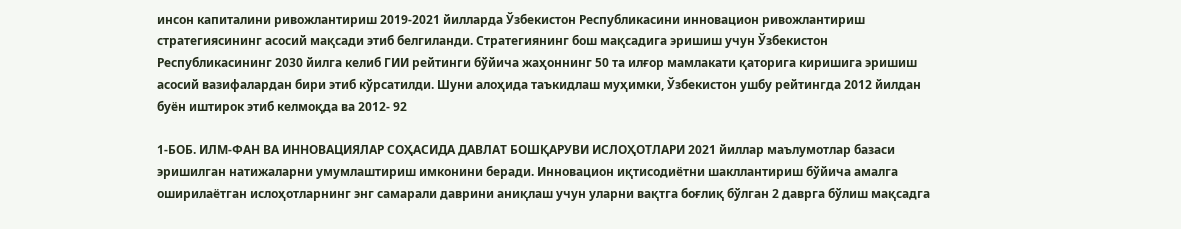инсон капиталини ривожлантириш 2019-2021 йилларда Ўзбекистон Республикасини инновацион ривожлантириш стратегиясининг асосий мақсади этиб белгиланди. Стратегиянинг бош мақсадига эришиш учун Ўзбекистон Республикасининг 2030 йилга келиб ГИИ рейтинги бўйича жаҳоннинг 50 та илғор мамлакати қаторига киришига эришиш асосий вазифалардан бири этиб кўрсатилди. Шуни алоҳида таъкидлаш муҳимки, Ўзбекистон ушбу рейтингда 2012 йилдан буён иштирок этиб келмоқда ва 2012- 92

1-БОБ. ИЛМ-ФАН ВА ИННОВАЦИЯЛАР СОҲАСИДА ДАВЛАТ БОШҚАРУВИ ИСЛОҲОТЛАРИ 2021 йиллар маълумотлар базаси эришилган натижаларни умумлаштириш имконини беради. Инновацион иқтисодиётни шакллантириш бўйича амалга оширилаётган ислоҳотларнинг энг самарали даврини аниқлаш учун уларни вақтга боғлиқ бўлган 2 даврга бўлиш мақсадга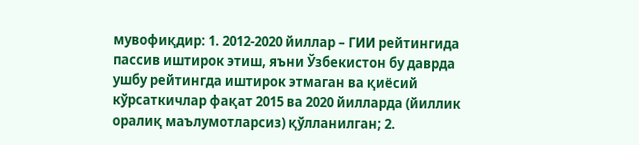мувофиқдир: 1. 2012-2020 йиллар – ГИИ рейтингида пассив иштирок этиш, яъни Ўзбекистон бу даврда ушбу рейтингда иштирок этмаган ва қиёсий кўрсаткичлар фақат 2015 ва 2020 йилларда (йиллик оралиқ маълумотларсиз) қўлланилган; 2.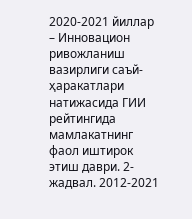2020-2021 йиллар – Инновацион ривожланиш вазирлиги саъй-ҳаракатлари натижасида ГИИ рейтингида мамлакатнинг фаол иштирок этиш даври. 2-жадвал. 2012-2021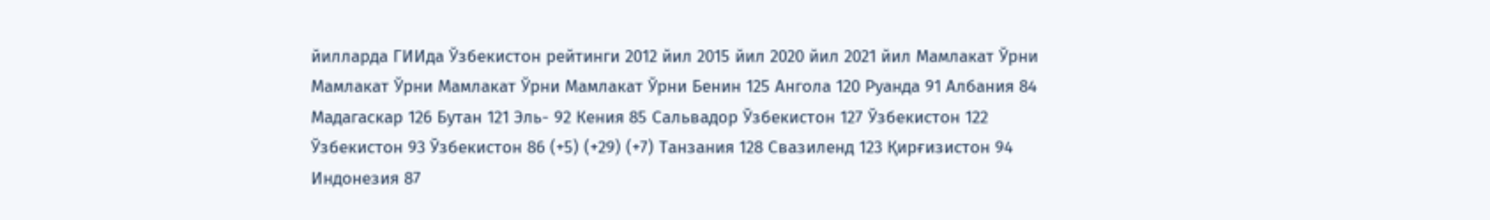йилларда ГИИда Ўзбекистон рейтинги 2012 йил 2015 йил 2020 йил 2021 йил Мамлакат Ўрни Мамлакат Ўрни Мамлакат Ўрни Мамлакат Ўрни Бенин 125 Ангола 120 Руанда 91 Албания 84 Мадагаскар 126 Бутан 121 Эль- 92 Кения 85 Сальвадор Ўзбекистон 127 Ўзбекистон 122 Ўзбекистон 93 Ўзбекистон 86 (+5) (+29) (+7) Танзания 128 Свазиленд 123 Қирғизистон 94 Индонезия 87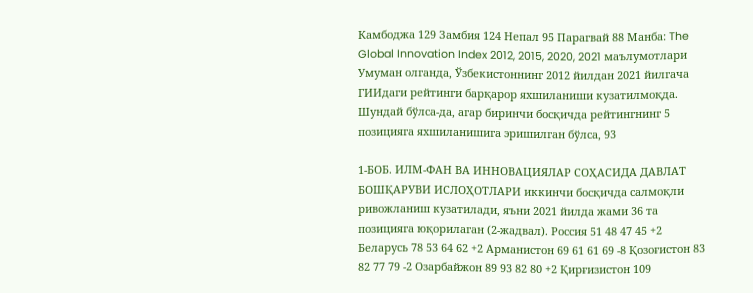Камбоджа 129 Замбия 124 Непал 95 Парагвай 88 Манба: The Global Innovation Index 2012, 2015, 2020, 2021 маълумотлари Умуман олганда, Ўзбекистоннинг 2012 йилдан 2021 йилгача ГИИдаги рейтинги барқарор яхшиланиши кузатилмоқда. Шундай бўлса-да, агар биринчи босқичда рейтингнинг 5 позицияга яхшиланишига эришилган бўлса, 93

1-БОБ. ИЛМ-ФАН ВА ИННОВАЦИЯЛАР СОҲАСИДА ДАВЛАТ БОШҚАРУВИ ИСЛОҲОТЛАРИ иккинчи босқичда салмоқли ривожланиш кузатилади, яъни 2021 йилда жами 36 та позицияга юқорилаган (2-жадвал). Россия 51 48 47 45 +2 Беларусь 78 53 64 62 +2 Арманистон 69 61 61 69 -8 Қозоғистон 83 82 77 79 -2 Озарбайжон 89 93 82 80 +2 Қирғизистон 109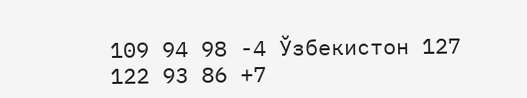109 94 98 -4 Ўзбекистон 127 122 93 86 +7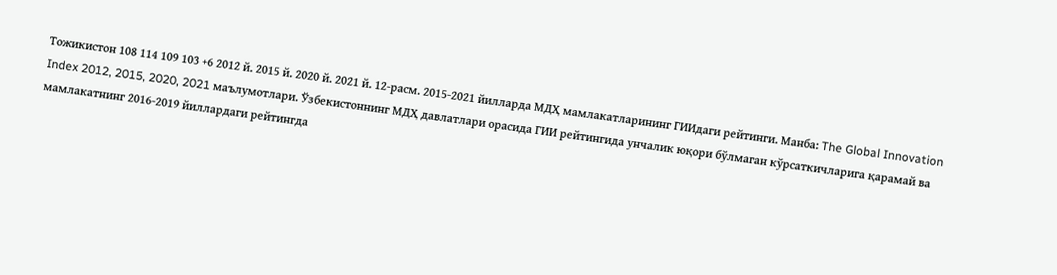Тожикистон 108 114 109 103 +6 2012 й. 2015 й. 2020 й. 2021 й. 12-расм. 2015-2021 йилларда МДҲ мамлакатларининг ГИИдаги рейтинги. Манба: The Global Innovation Index 2012, 2015, 2020, 2021 маълумотлари. Ўзбекистоннинг МДҲ давлатлари орасида ГИИ рейтингида унчалик юқори бўлмаган кўрсаткичларига қарамай ва мамлакатнинг 2016-2019 йиллардаги рейтингда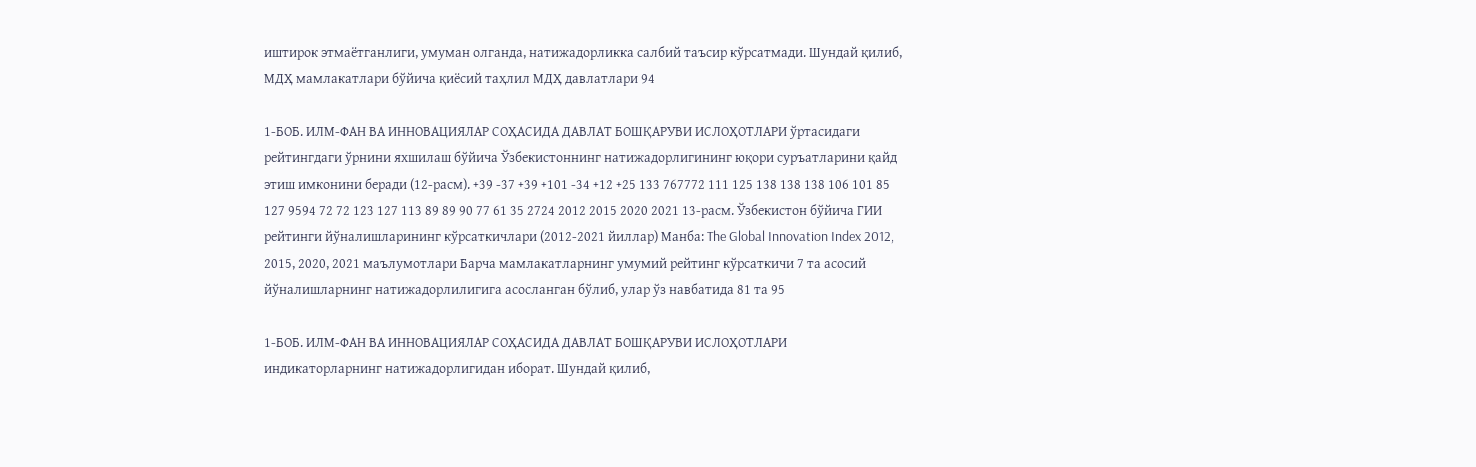иштирок этмаётганлиги, умуман олганда, натижадорликка салбий таъсир кўрсатмади. Шундай қилиб, МДҲ мамлакатлари бўйича қиёсий таҳлил МДҲ давлатлари 94

1-БОБ. ИЛМ-ФАН ВА ИННОВАЦИЯЛАР СОҲАСИДА ДАВЛАТ БОШҚАРУВИ ИСЛОҲОТЛАРИ ўртасидаги рейтингдаги ўрнини яхшилаш бўйича Ўзбекистоннинг натижадорлигининг юқори суръатларини қайд этиш имконини беради (12-расм). +39 -37 +39 +101 -34 +12 +25 133 767772 111 125 138 138 138 106 101 85 127 9594 72 72 123 127 113 89 89 90 77 61 35 2724 2012 2015 2020 2021 13-расм. Ўзбекистон бўйича ГИИ рейтинги йўналишларининг кўрсаткичлари (2012-2021 йиллар) Манба: The Global Innovation Index 2012, 2015, 2020, 2021 маълумотлари Барча мамлакатларнинг умумий рейтинг кўрсаткичи 7 та асосий йўналишларнинг натижадорлилигига асосланган бўлиб, улар ўз навбатида 81 та 95

1-БОБ. ИЛМ-ФАН ВА ИННОВАЦИЯЛАР СОҲАСИДА ДАВЛАТ БОШҚАРУВИ ИСЛОҲОТЛАРИ индикаторларнинг натижадорлигидан иборат. Шундай қилиб,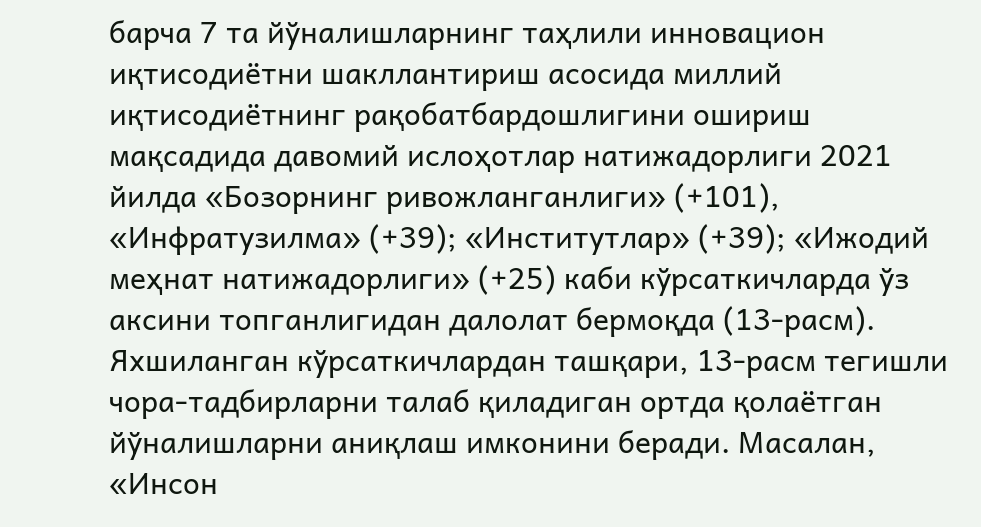барча 7 та йўналишларнинг таҳлили инновацион иқтисодиётни шакллантириш асосида миллий иқтисодиётнинг рақобатбардошлигини ошириш мақсадида давомий ислоҳотлар натижадорлиги 2021 йилда «Бозорнинг ривожланганлиги» (+101), «Инфратузилма» (+39); «Институтлар» (+39); «Ижодий меҳнат натижадорлиги» (+25) каби кўрсаткичларда ўз аксини топганлигидан далолат бермоқда (13-расм). Яхшиланган кўрсаткичлардан ташқари, 13-расм тегишли чора-тадбирларни талаб қиладиган ортда қолаётган йўналишларни аниқлаш имконини беради. Масалан, «Инсон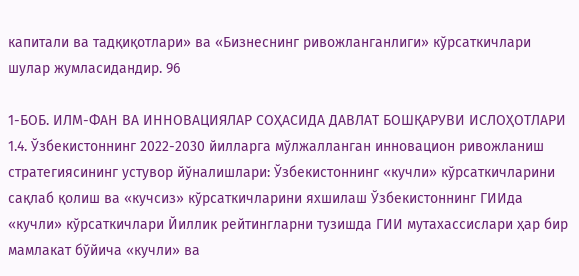капитали ва тадқиқотлари» ва «Бизнеснинг ривожланганлиги» кўрсаткичлари шулар жумласидандир. 96

1-БОБ. ИЛМ-ФАН ВА ИННОВАЦИЯЛАР СОҲАСИДА ДАВЛАТ БОШҚАРУВИ ИСЛОҲОТЛАРИ 1.4. Ўзбекистоннинг 2022-2030 йилларга мўлжалланган инновацион ривожланиш стратегиясининг устувор йўналишлари: Ўзбекистоннинг «кучли» кўрсаткичларини сақлаб қолиш ва «кучсиз» кўрсаткичларини яхшилаш Ўзбекистоннинг ГИИда «кучли» кўрсаткичлари Йиллик рейтингларни тузишда ГИИ мутахассислари ҳар бир мамлакат бўйича «кучли» ва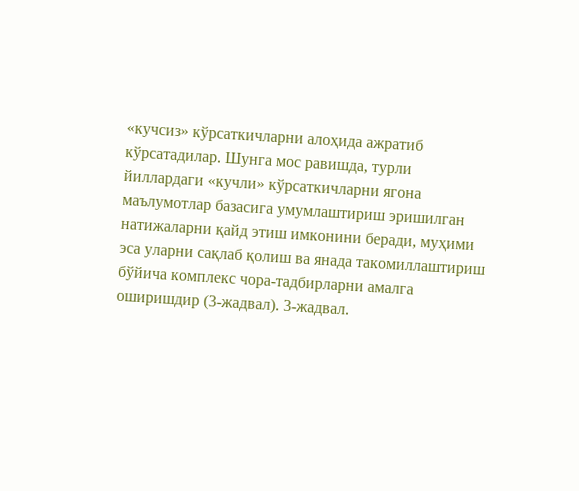«кучсиз» кўрсаткичларни алоҳида ажратиб кўрсатадилар. Шунга мос равишда, турли йиллардаги «кучли» кўрсаткичларни ягона маълумотлар базасига умумлаштириш эришилган натижаларни қайд этиш имконини беради, муҳими эса уларни сақлаб қолиш ва янада такомиллаштириш бўйича комплекс чора-тадбирларни амалга оширишдир (3-жадвал). 3-жадвал.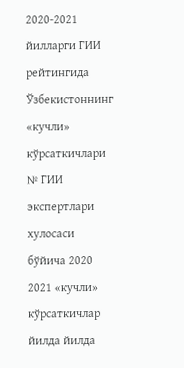2020-2021 йилларги ГИИ рейтингида Ўзбекистоннинг «кучли» кўрсаткичлари № ГИИ экспертлари хулосаси бўйича 2020 2021 «кучли» кўрсаткичлар йилда йилда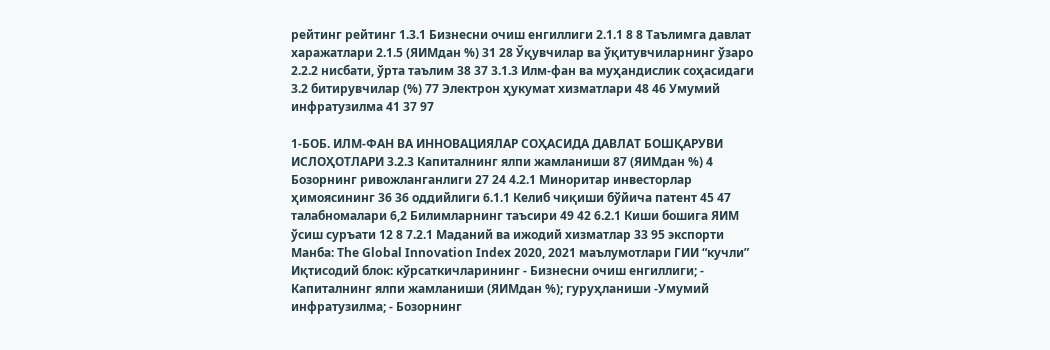рейтинг рейтинг 1.3.1 Бизнесни очиш енгиллиги 2.1.1 8 8 Таълимга давлат харажатлари 2.1.5 (ЯИМдан %) 31 28 Ўқувчилар ва ўқитувчиларнинг ўзаро 2.2.2 нисбати, ўрта таълим 38 37 3.1.3 Илм-фан ва муҳандислик соҳасидаги 3.2 битирувчилар (%) 77 Электрон ҳукумат хизматлари 48 46 Умумий инфратузилма 41 37 97

1-БОБ. ИЛМ-ФАН ВА ИННОВАЦИЯЛАР СОҲАСИДА ДАВЛАТ БОШҚАРУВИ ИСЛОҲОТЛАРИ 3.2.3 Капиталнинг ялпи жамланиши 87 (ЯИМдан %) 4 Бозорнинг ривожланганлиги 27 24 4.2.1 Миноритар инвесторлар ҳимоясининг 36 36 оддийлиги 6.1.1 Келиб чиқиши бўйича патент 45 47 талабномалари 6,2 Билимларнинг таъсири 49 42 6.2.1 Киши бошига ЯИМ ўсиш суръати 12 8 7.2.1 Маданий ва ижодий хизматлар 33 95 экспорти Манба: The Global Innovation Index 2020, 2021 маълумотлари ГИИ “кучли” Иқтисодий блок: кўрсаткичларининг - Бизнесни очиш енгиллиги; - Капиталнинг ялпи жамланиши (ЯИМдан %); гуруҳланиши -Умумий инфратузилма; - Бозорнинг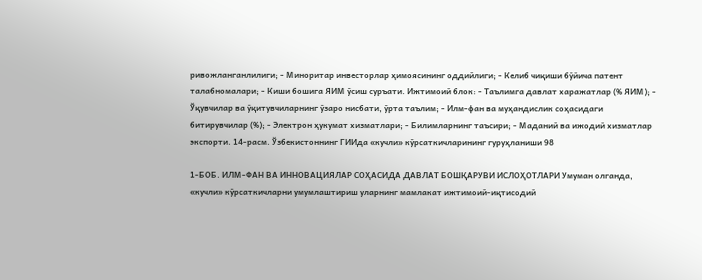ривожланганлилиги; - Миноритар инвесторлар ҳимоясининг оддийлиги; - Келиб чиқиши бўйича патент талабномалари; - Киши бошига ЯИМ ўсиш суръати. Ижтимоий блок: - Таълимга давлат харажатлар (% ЯИМ); - Ўқувчилар ва ўқитувчиларнинг ўзаро нисбати, ўрта таълим; - Илм-фан ва муҳандислик соҳасидаги битирувчилар (%); - Электрон ҳукумат хизматлари; - Билимларнинг таъсири; - Маданий ва ижодий хизматлар экспорти. 14-расм. Ўзбекистоннинг ГИИда «кучли» кўрсаткичларининг гуруҳланиши 98

1-БОБ. ИЛМ-ФАН ВА ИННОВАЦИЯЛАР СОҲАСИДА ДАВЛАТ БОШҚАРУВИ ИСЛОҲОТЛАРИ Умуман олганда, «кучли» кўрсаткичларни умумлаштириш уларнинг мамлакат ижтимоий-иқтисодий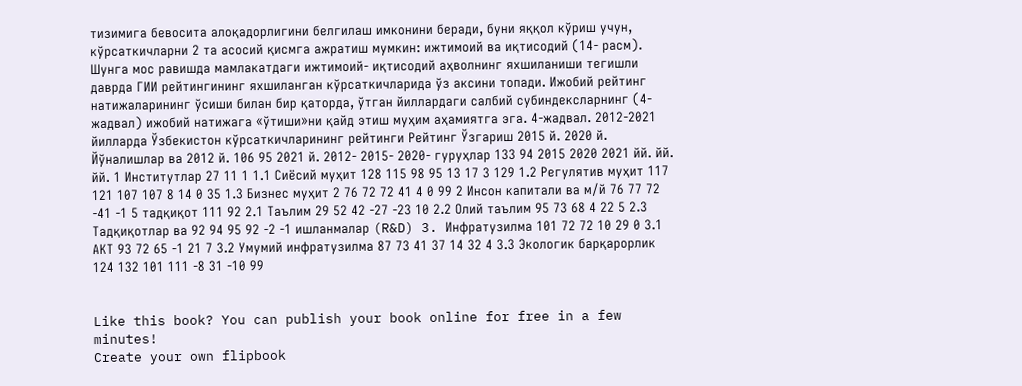тизимига бевосита алоқадорлигини белгилаш имконини беради, буни яққол кўриш учун, кўрсаткичларни 2 та асосий қисмга ажратиш мумкин: ижтимоий ва иқтисодий (14- расм). Шунга мос равишда мамлакатдаги ижтимоий- иқтисодий аҳволнинг яхшиланиши тегишли даврда ГИИ рейтингининг яхшиланган кўрсаткичларида ўз аксини топади. Ижобий рейтинг натижаларининг ўсиши билан бир қаторда, ўтган йиллардаги салбий субиндексларнинг (4-жадвал) ижобий натижага «ўтиши»ни қайд этиш муҳим аҳамиятга эга. 4-жадвал. 2012-2021 йилларда Ўзбекистон кўрсаткичларининг рейтинги Рейтинг Ўзгариш 2015 й. 2020 й. Йўналишлар ва 2012 й. 106 95 2021 й. 2012- 2015- 2020- гуруҳлар 133 94 2015 2020 2021 йй. йй. йй. 1 Институтлар 27 11 1 1.1 Сиёсий муҳит 128 115 98 95 13 17 3 129 1.2 Регулятив муҳит 117 121 107 107 8 14 0 35 1.3 Бизнес муҳит 2 76 72 72 41 4 0 99 2 Инсон капитали ва м/й 76 77 72 -41 -1 5 тадқиқот 111 92 2.1 Таълим 29 52 42 -27 -23 10 2.2 Олий таълим 95 73 68 4 22 5 2.3 Тадқиқотлар ва 92 94 95 92 -2 -1 ишланмалар (R&D) 3. Инфратузилма 101 72 72 10 29 0 3.1 АКТ 93 72 65 -1 21 7 3.2 Умумий инфратузилма 87 73 41 37 14 32 4 3.3 Экологик барқарорлик 124 132 101 111 -8 31 -10 99


Like this book? You can publish your book online for free in a few minutes!
Create your own flipbook